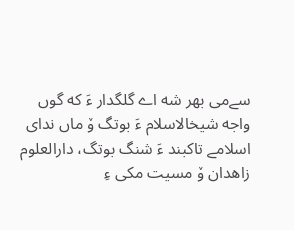سےمی بهر شه اے گلگدار ءَ که گوں واجه شیخالاسلام ءَ بوتگ ۆ ماں ندای اسلامے تاکبند ءَ شنگ بوتگ، دارالعلوم زاهدان ۆ مسیت مکی ءِ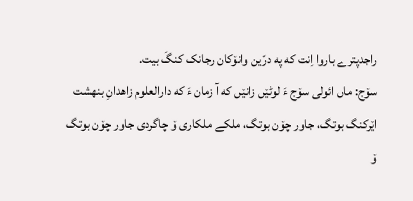راجدپترے باروا اِنت که په درّین وانۆکان رجانک کنگَ بیت.
سۆج: ماں ائولی سۆج ءَ لوٹێں زانێں که آ زمان ءَ که دارالعلوم زاهدانِ بنهشت اێرکنگ بوتگ، جاور چۆن بوتگ، ملکے ملکاری ۆ چاگردی جاور چۆن بوتگ ۆ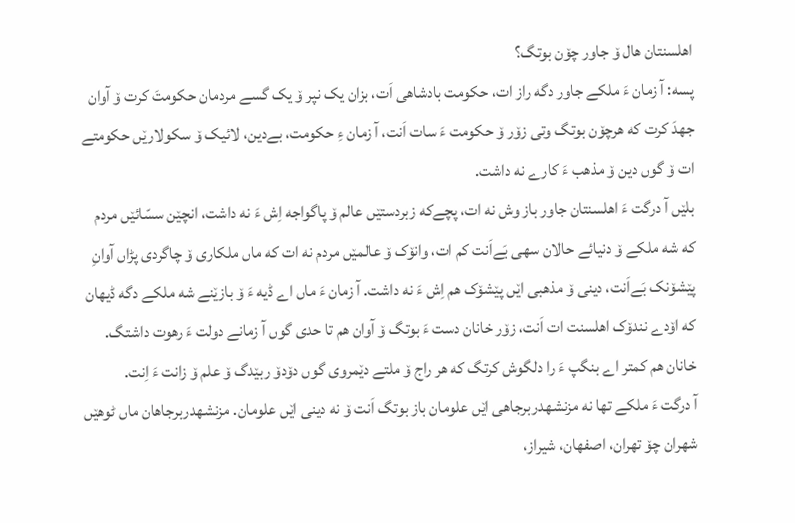اهلسنتان هال ۆ جاور چۆن بوتگ؟
پسه: آ زمان ءَ ملکے جاور دگه راز ات، حکومت بادشاهی اَت، بزان یک نپر ۆ یک گسے مردمان حکومتَ کرت ۆ آوان جهدَ کرت که هرچۆن بوتگ وتی زۆر ۆ حکومت ءَ سات اَنت، آ زمان ءِ حکومت، بےدین، لائیک ۆ سکولارێں حکومتے ات ۆ گوں دین ۆ مذهب ءَ کارے نه داشت.
بلێں آ درگت ءَ اهلسنتان جاور باز وش نه ات، پچےکه زبردستێں عالم ۆ پاگواجه اِش ءَ نه داشت، انچێن سسّائێں مردم که شه ملکے ۆ دنیائے حالان سهی بَےاَنت کم ات، وانۆک ۆ عالمێں مردم نه ات که ماں ملکاری ۆ چاگردی پڑاں آوانِ پێشۆنک بَےاَنت، دینی ۆ مذهبی اێں پێشۆک هم اِش ءَ نه داشت. آ زمان ءَ ماں اے ڈیه ءَ ۆ بازێنے شه ملکے دگه ڈیهان که اۆدے نندۆک اهلسنت ات اَنت، زۆر خانان دست ءَ بوتگ ۆ آوان هم تا حدی گوں آ زمانے دولت ءَ رهوت داشتگ. خانان هم کمتر اے بنگپ ءَ را دلگوش کرتگ که هر راج ۆ ملتے دێمروی گوں دۆدۆ ربێدگ ۆ علم ۆ زانت ءَ اِنت.
آ درگت ءَ ملکے تها نه مزنشهدربرجاهی اێں علومان باز بوتگ اَنت ۆ نه دینی اێں علومان. مزنشهدربرجاهان ماں ٹوهێں شهران چۆ تهران، اصفهان، شیراز،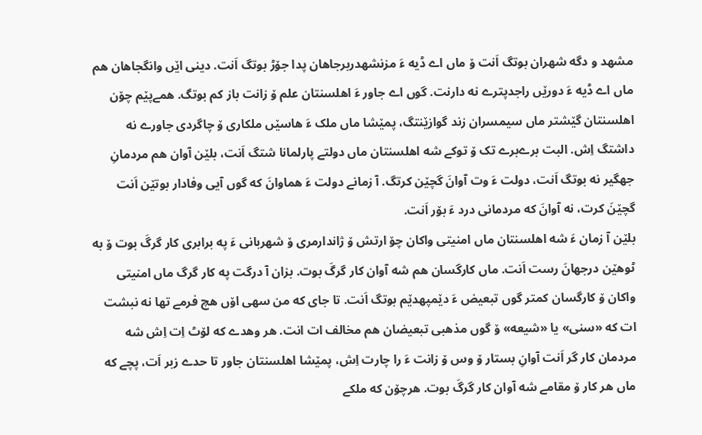مشهد و دگه شهران بوتگ اَنت ۆ ماں اے ڈیه ءَ مزنشهدربرجاهان پدا جۆڑ بوتگ اَنت. دینی اێں وانگجاهان هم ماں اے ڈیه ءَ دورێں راجدپترے نه دارنت. گوں اے جاور ءَ اهلسنتان علم ۆ زانت باز کم بوتگ. همےپێم چۆن اهلسنتان گێشتر ماں سیمسران زند گوازێنتگ، پمێشا ماں ملک ءَ هاسێں ملکاری ۆ چاگردی جاورے نه داشتگ اِش. البت برےبرے تک ۆ توکے شه اهلسنتان ماں دولتے پارلمانا شتگ اَنت، بلێن آوان هم مردمانِ جهگیر نه بوتگ اَنت، دولت ءَ وت آوانَ گچێن کرتگ. آ زمانے دولت ءَ هماوانَ که گوں آیی وفادار بوتێن اَنت گچێنَ کرت، نه آوانَ که مردمانی درد ءَ بۆر اَنت.
بلێن آ زمان ءَ شه اهلسنتان ماں امنیتی واکان چۆ ارتش ۆ ژاندارمری ۆ شهربانی ءَ په برابری کار گرگَ بوت ۆ به ٹوهێن درجهانَ رست اَنت. ماں کارگسان هم شه آوان کار گرگَ بوت. بزان آ درگت په کار گرگ ماں امنیتی واکان ۆ کارگسان کمتر گوں تبعیض ءَ دێمپهدێم بوتگ اَنت. تا جای که من سهی اۆں هچ فرمے تها نه نبشت ات که «سنی» یا «شیعه» ۆ گوں مذهبی تبعیضان هم مخالف ات انت. هر وهدے که لۆٹ اِت اِش شه مردمان کار گر اَنت آوانِ بستار ۆ وس ۆ زانت ءَ را چارت اِش، پمێشا اهلسنتان جاور تا حدے زبر اَت، پچے که ماں هر کار ۆ مقامے شه آوان کار گرگَ بوت. هرچۆن که ملکے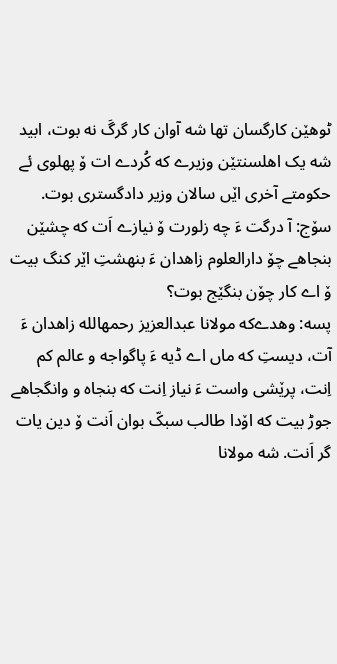ٹوهێن کارگسان تها شه آوان کار گرگَ نه بوت، ابید شه یک اهلسنتێن وزیرے که کُردے ات ۆ پهلوی ئے حکومتے آخری اێں سالان وزیر دادگستری بوت.
سۆج: آ درگت ءَ چه زلورت ۆ نیازے اَت که چشێن بنجاهے چۆ دارالعلوم زاهدان ءَ بنهشتِ اێر کنگ بیت ۆ اے کار چۆن بنگێج بوت؟
پسه: وهدےکه مولانا عبدالعزیز رحمهالله زاهدان ءَ آت، دیستِ که ماں اے ڈیه ءَ پاگواجه و عالم کم اِنت، پرێشی واست ءَ نیاز اِنت که بنجاه و وانگجاهے جوڑ بیت که اۆدا طالب سبکّ بوان اَنت ۆ دین یات گر اَنت. شه مولانا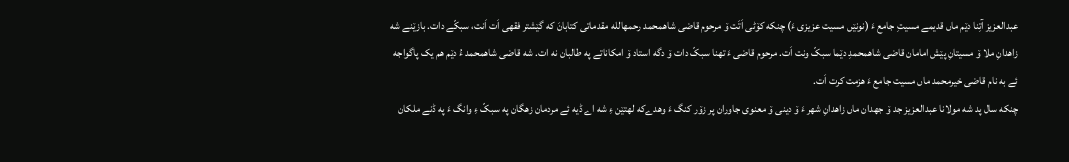عبدالعزیز آتِنا دێم ماں قدیمے مسیتِ جامع ءَ (نونێں مسیت عزیزی ءَ) چنکه کۆٹی اَتَت ۆ مرحوم قاضی شاهمحمد رحمهالله مقدماتی کتابانَ که گێشتر فقهی اَت اَنت، سبکّے دات. بازێنے شه زاهدانِ ملا ۆ مسیتانِ پێش امامان قاضی شاهمحمدِ دێما سبکّ ونت اَت. مرحوم قاضی ءَ تهنا سبکّ دات ۆ دگه استاد ۆ امکاناتے په طالبان نه ات. شه قاضی شاهمحمد ءُ دێم هم یک پاگواجه ئے به نام قاضی خیرمحمد ماں مسیت جامع ءَ هزمت کرت اَت.
چنکه سال پد شه مولانا عبدالعزیز جد ۆ جهدان ماں زاهدانِ شهر ءَ ۆ دینی ۆ معنوی جاوران پر زۆر کنگ ءَ وهدےکه لهتێن ءِ شه اے ڈیه ئے مردمان زهگان په سبکّ ءِ وانگ ءَ په ڈنے ملکان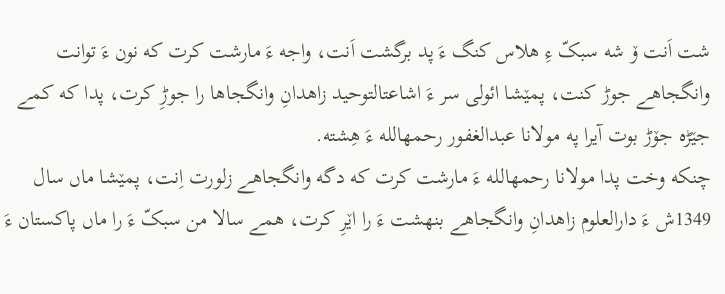شت اَنت ۆ شه سبکّ ءِ هلاس کنگ ءَ پد برگشت اَنت، واجه ءَ مارشت کرت که نون ءَ توانت وانگجاهے جوڑ کنت، پمێشا ائولی سر ءَ اشاعتالتوحید زاهدانِ وانگجاها را جوڑِ کرت، پدا که کمے جێڑه جۆڑ بوت آیرا په مولانا عبدالغفور رحمهالله ءَ هِشته.
چنکه وخت پدا مولانا رحمهالله ءَ مارشت کرت که دگه وانگجاهے زلورت اِنت، پمێشا ماں سال 1349ش ءَ دارالعلوم زاهدانِ وانگجاهے بنهشت ءَ را اێرِ کرت، همے سالا من سبکّ ءَ را ماں پاکستان ءَ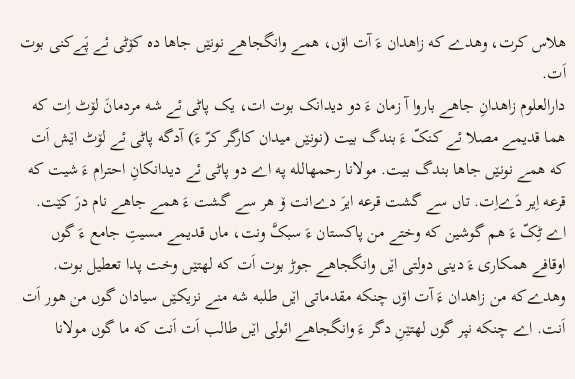هلاس کرت، وهدے که زاهدان ءَ آت اۆں، همے وانگجاهے نونێں جاها ده کۆٹی ئے پَےکنی بوت اَت.
دارالعلوم زاهدانِ جاهے باروا آ زمان ءَ دو دیدانک بوت ات، یک پاٹی ئے شه مردمانَ لۆٹ اِت که هما قدیمے مصلا ئے کنکّ ءَ بندگ بیت (نونێں میدان کارگر کرّ ءَ) آدگه پاٹی ئے لۆٹ اێش اَت که همے نونێں جاها بندگ بیت. مولانا رحمهالله په اے دو پاٹی ئے دیدانکانِ احترام ءَ شیت که قرعه اِیر دَےاِت. تاں سے گشت قرعه ایرَ دےانت ۆ هر سے گشت ءَ همے جاهے نام درَ کێت.
اے ٹِکّ ءَ هم گوشین که وختے من پاکستان ءَ سبکَّ ونت، ماں قدیمے مسیتِ جامع ءَ گوں اوقافے همکاری ءَ دینی دولتی اێں وانگجاهے جوڑ بوت اَت که لهتێں وخت پدا تعطیل بوت. وهدےکه من زاهدان ءَ آت اۆں چنکه مقدماتی اێں طلبه شه منے نزیکێں سیادان گوں من هور اَت اَنت. اے چنکه نپر گوں لهتێنِ دگر ءَ وانگجاهے ائولی اێں طالب اَت اَنت که ما گوں مولانا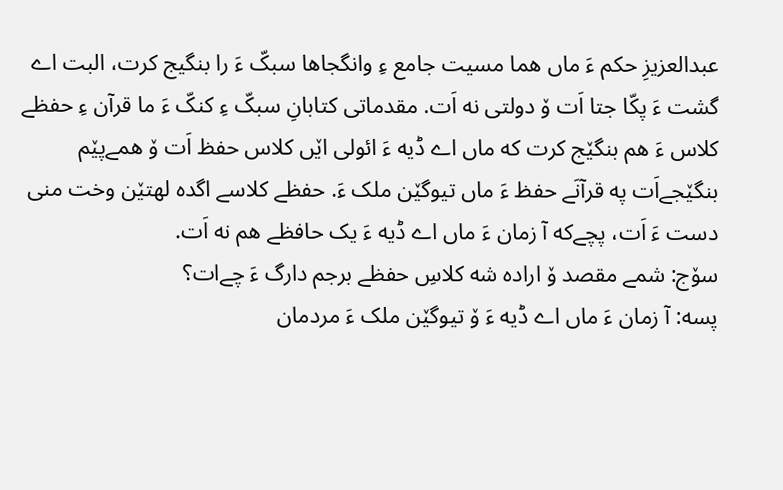عبدالعزیزِ حکم ءَ ماں هما مسیت جامع ءِ وانگجاها سبکّ ءَ را بنگیج کرت، البت اے گشت ءَ پکّا جتا اَت ۆ دولتی نه اَت. مقدماتی کتابانِ سبکّ ءِ کنکّ ءَ ما قرآن ءِ حفظے کلاس ءَ هم بنگێج کرت که ماں اے ڈیه ءَ ائولی اێں کلاس حفظ اَت ۆ همےپێم بنگێجےاَت په قرآنَے حفظ ءَ ماں تیوگێن ملک ءَ. حفظے کلاسے اگده لهتێن وخت منی دست ءَ اَت، پچےکه آ زمان ءَ ماں اے ڈیه ءَ یک حافظے هم نه اَت.
سۆج: شمے مقصد ۆ اراده شه کلاسِ حفظے برجم دارگ ءَ چےات؟
پسه: آ زمان ءَ ماں اے ڈیه ءَ ۆ تیوگێن ملک ءَ مردمان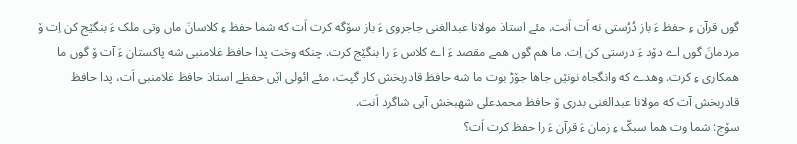گوں قرآن ءِ حفظ ءَ باز دُرُستی نه اَت اَنت. مئے استاذ مولانا عبدالغنی جاجروی ءَ باز سۆگه کرت اَت که شما حفظ ءِ کلاسانَ ماں وتی ملک ءَ بنگێج کن اِت ۆ مردمانَ گوں اے دۆد ءَ درستی کن اِت. ما هم گوں همے مقصد ءَ اے کلاس ءَ را بنگێج کرت. چنکه وخت پدا حافظ غلامنبی شه پاکستان ءَ آت ۆ گوں ما همکاری ءِ کرت. وهدے که وانگجاه نونێں جاها جۆڑ بوت ما شه حافظ قادربخش کار گپت، مئے ائولی اێں حفظے استاذ حافظ غلامنبی اَت، پدا حافظ قادربخش آت که مولانا عبدالغنی بدری ۆ حافظ محمدعلی شهبخش آیی شاگرد اَنت.
سۆج: شما وت هما سبکّ ءِ زمان ءَ قرآن ءَ را حفظ کرت اَت؟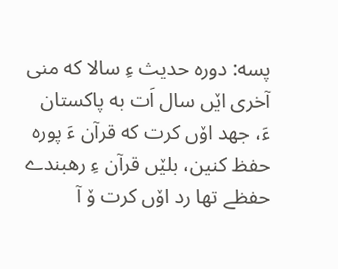پسه: دوره حدیث ءِ سالا که منی آخری اێں سال اَت به پاکستان ءَ، جهد اۆں کرت که قرآن ءَ پوره حفظ کنین، بلێں قرآن ءِ رهبندے حفظے تها رد اۆں کرت ۆ آ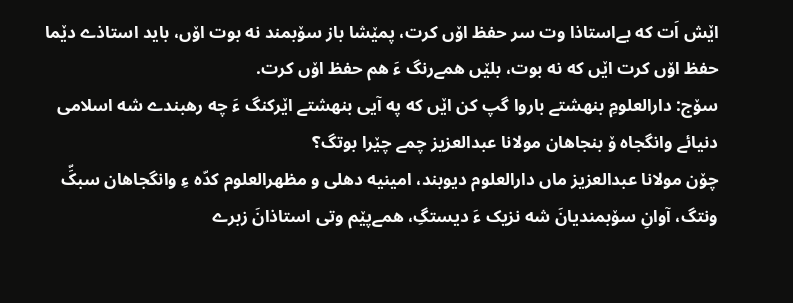اێش اَت که بےاستاذا وت سر حفظ اۆں کرت، پمێشا باز سۆبمند نه بوت اۆں، باید استاذے دێما حفظ اۆں کرت اێں که نه بوت، بلێں همےرنگ ءَ هم حفظ اۆں کرت.
سۆج: دارالعلومِ بنهشتے باروا گپ کن اێں که په آیی بنهشتے اێرکنگ ءَ چه رهبندے شه اسلامی دنیائے وانگجاه ۆ بنجاهان مولانا عبدالعزیز چمے چێرا بوتگ؟
چۆن مولانا عبدالعزیز ماں دارالعلوم دیوبند، امینیه دهلی و مظهرالعلوم کدّه ءِ وانگجاهان سبکِّ ونتگ، آوانِ سۆبمندیانَ شه نزیک ءَ دیستگِ، همےپێم وتی استاذانَ زبرے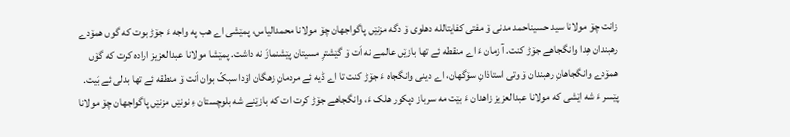زانت چۆ مولانا سید حسیناحمد مدنی ۆ مفتی کفایتالله دهلوی ۆ دگه مزنێں پاگواجهان چۆ مولانا محمدالیاس، پمێشی اے هب په واجه ءَ جۆڑ بوت که گوں همۆدے رهبندان هِدا وانگجاهے جۆڑ کنت. آ زمان ءَ اے منقطه ئے تها بازێں عالمے نه اَت ۆ گێشترِ مسیتان پێشنمازَ نه داشت. پمێشا مولانا عبدالعزیز اراده کرت که گۆں همۆدے وانگجاهانِ رهبندان ۆ وتی استاذانِ سۆگهان، اے دینی وانگجاه ءَ جۆڑ کنت تا اے ڈیه ئے مردمانِ زهگان اۆدا سبکّ بوان اَنت ۆ منطقه ئے تها بدلی ئے بَیت.
پێسر ءَ شه اێشی که مولانا عبدالعزیز زاهدان ءَ بێت مه سرباز دپکور هلک ءَ، وانگجاهے جۆڑ کرت ات که بازێنے شه بلوچستان ءِ نونێں مزنێں پاگواجهان چۆ مولانا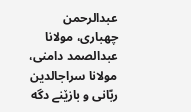عبدالرحمن چهباری، مولانا عبدالصمد دامنی، مولانا سراجالدین ربّانی و بازێنے دگه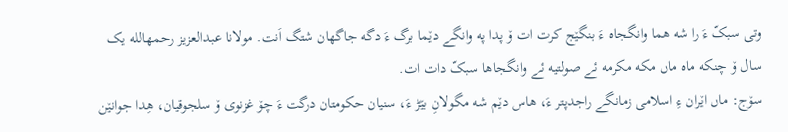وتی سبکّ ءَ را شه هما وانگجاه ءَ بنگێج کرت ات ۆ پدا په وانگے دێما برگ ءَ دگه جاگهان شتگ اَنت. مولانا عبدالعزیز رحمهالله یک سال ۆ چنکه ماه ماں مکه مکرمه ئے صولتیه ئے وانگجاها سبکّ دات ات.
سۆج: ماں اێران ءِ اسلامی زمانگے راجدپتر ءَ، هاس دێم شه مگولانِ بێڑ ءَ، سنیان حکومتان درگت ءَ چۆ غزنوی ۆ سلجوقیان، هِدا جوانێن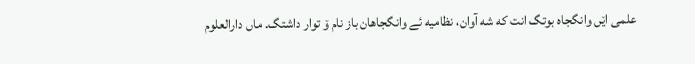علمی اێں وانگجاه بوتگ انت که شه آوان، نظامیه ئے وانگجاهان باز نام ۆ توار داشتگ. ماں دارالعلوم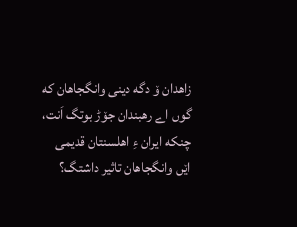زاهدان ۆ دگه دینی وانگجاهان که گوں اے رهبندان جۆڑ بوتگ اَنت، چنکه ایران ءِ اهلسنتان قدیمی اێں وانگجاهان تاثیر داشتگ؟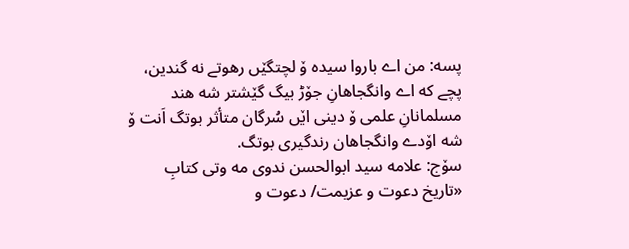پسه: من اے باروا سیده ۆ لچتگێں رهوتے نه گندین، پچے که اے وانگجاهانِ جۆڑ بیگ گێشتر شه هند مسلمانانِ علمی ۆ دینی اێں سُرگان متأثر بوتگ اَنت ۆ شه اۆدے وانگجاهان رندگیری بوتگ.
سۆج: علامه سید ابوالحسن ندوی مه وتی کتابِ «تاریخ دعوت و عزیمت/ دعوت و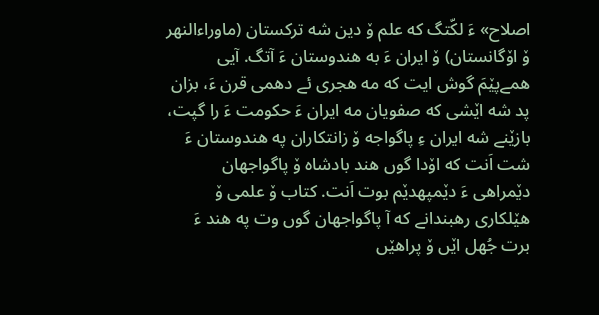اصلاح» ءَ لکّتگ که علم ۆ دین شه ترکستان (ماوراءالنهر ۆ اۆگانستان) ۆ ایران ءَ به هندوستان ءَ آتگ. آیی همےپێمَ گوش ایت که مه هجری ئے دهمی قرن ءَ، بزان پد شه اێشی که صفویان مه ایران ءَ حکومت ءَ را گپت، بازێنے شه ایران ءِ پاگواجه ۆ زانتکاران په هندوستان ءَ شت اَنت که اۆدا گوں هند بادشاه ۆ پاگواجهان دێمراهی ءَ دێمپهدێم بوت اَنت. کتاب ۆ علمی ۆ هێلکاری رهبندانے که آ پاگواجهان گوں وت په هند ءَ برت جُهل اێں ۆ پراهێں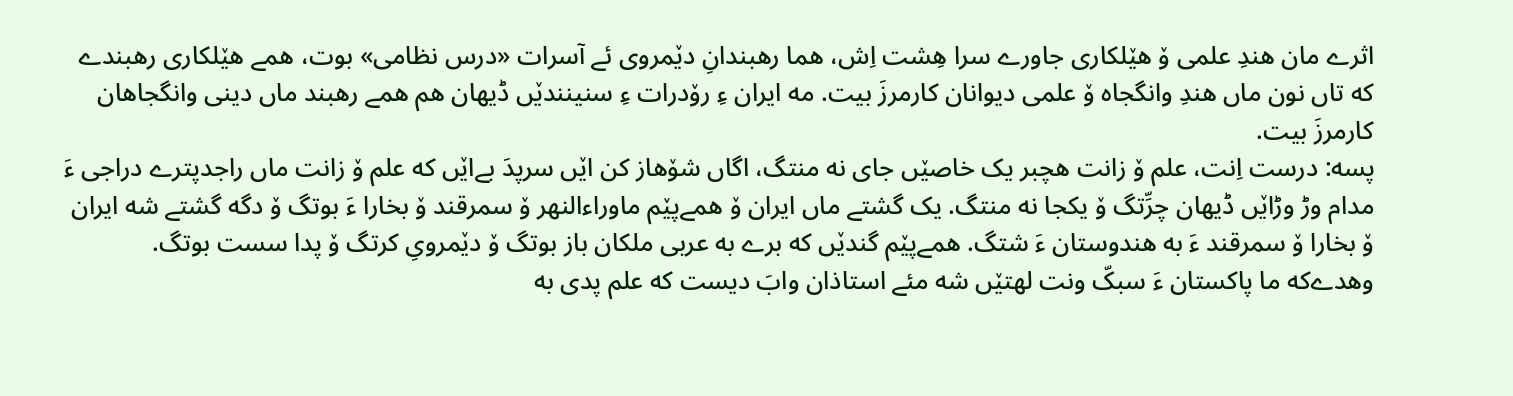اثرے مان هندِ علمی ۆ هێلکاری جاورے سرا هِشت اِش، هما رهبندانِ دێمروی ئے آسرات «درس نظامی» بوت، همے هێلکاری رهبندے که تاں نون ماں هندِ وانگجاه ۆ علمی دیوانان کارمرزَ بیت. مه ایران ءِ رۆدرات ءِ سنینندێں ڈیهان هم همے رهبند ماں دینی وانگجاهان کارمرزَ بیت.
پسه: درست اِنت، علم ۆ زانت هچبر یک خاصێں جای نه منتگ، اگاں شۆهاز کن اێں سرپدَ بےاێں که علم ۆ زانت ماں راجدپترے دراجی ءَ مدام وڑ وڑاێں ڈیهان چرِّتگ ۆ یکجا نه منتگ. یک گشتے ماں ایران ۆ همےپێم ماوراءالنهر ۆ سمرقند ۆ بخارا ءَ بوتگ ۆ دگه گشتے شه ایران ۆ بخارا ۆ سمرقند ءَ به هندوستان ءَ شتگ. همےپێم گندێں که برے به عربی ملکان باز بوتگ ۆ دێمرویِ کرتگ ۆ پدا سست بوتگ.
وهدےکه ما پاکستان ءَ سبکّ ونت لهتێں شه مئے استاذان وابَ دیست که علم پدی به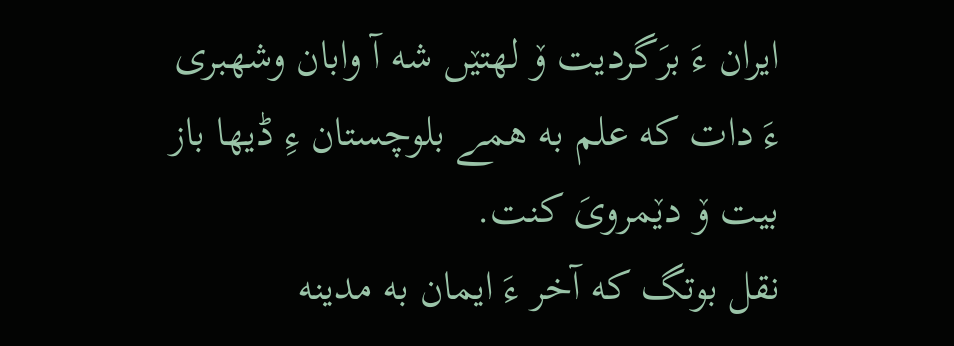ایران ءَ برَگردیت ۆ لهتێں شه آ وابان وشهبری ءَ دات که علم به همے بلوچستان ءِ ڈیها باز بیت ۆ دێمرویَ کنت.
نقل بوتگ که آخر ءَ ایمان به مدینه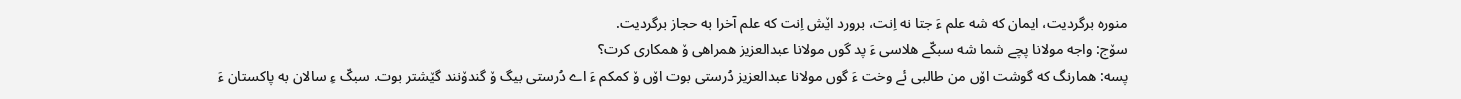منوره برگردیت، ایمان که شه علم ءَ جتا نه اِنت، برورد اێش اِنت که علم آخرا به حجاز برگردیت.
سۆج: واجه مولانا پچے شما شه سبکّے هلاسی ءَ پد گوں مولانا عبدالعزیز همراهی ۆ همکاری کرت؟
پسه: همارنگ که گوشت اۆں من طالبی ئے وخت ءَ گوں مولانا عبدالعزیز دُرستی بوت اۆں ۆ کمکم ءَ اے دُرستی بیگ ۆ گندۆنند گێشتر بوت. سبکّ ءِ سالان به پاکستان ءَ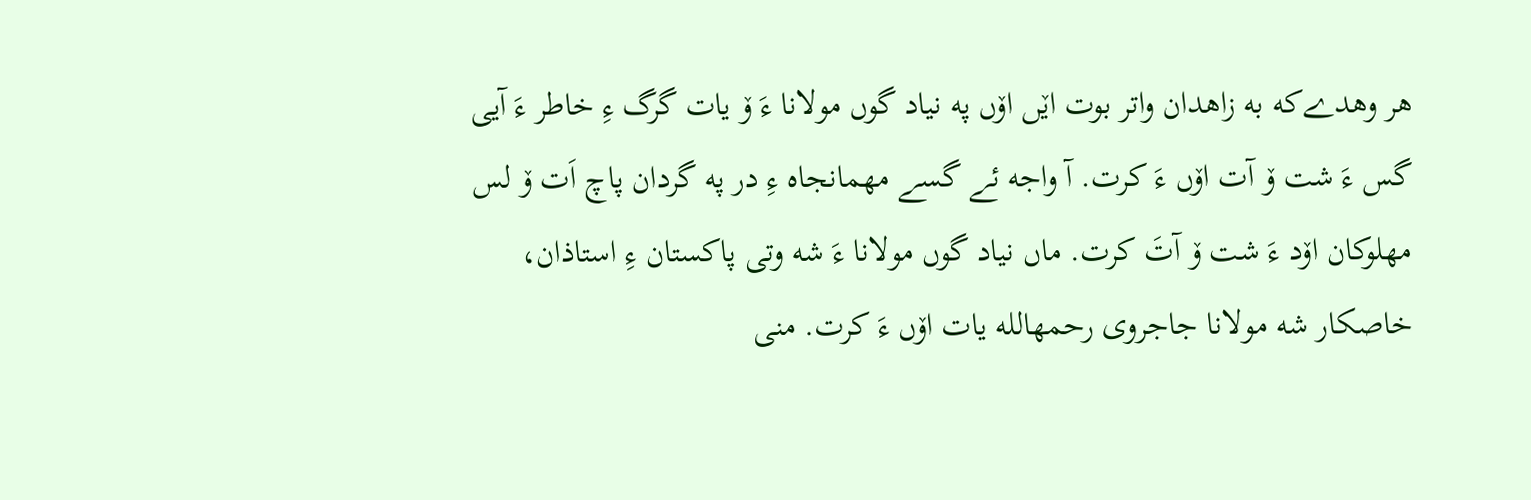هر وهدےکه به زاهدان واتر بوت اێں اۆں په نیاد گوں مولانا ءَ ۆ یات گرگ ءِ خاطر ءَ آیی گس ءَ شت ۆ آت اۆں ءَ کرت. آ واجه ئے گسے مهمانجاه ءِ در په گردان پاچ اَت ۆ لس مهلوکان اۆد ءَ شت ۆ آتَ کرت. ماں نیاد گوں مولانا ءَ شه وتی پاکستان ءِ استاذان، خاصکار شه مولانا جاجروی رحمهالله یات اۆں ءَ کرت. منی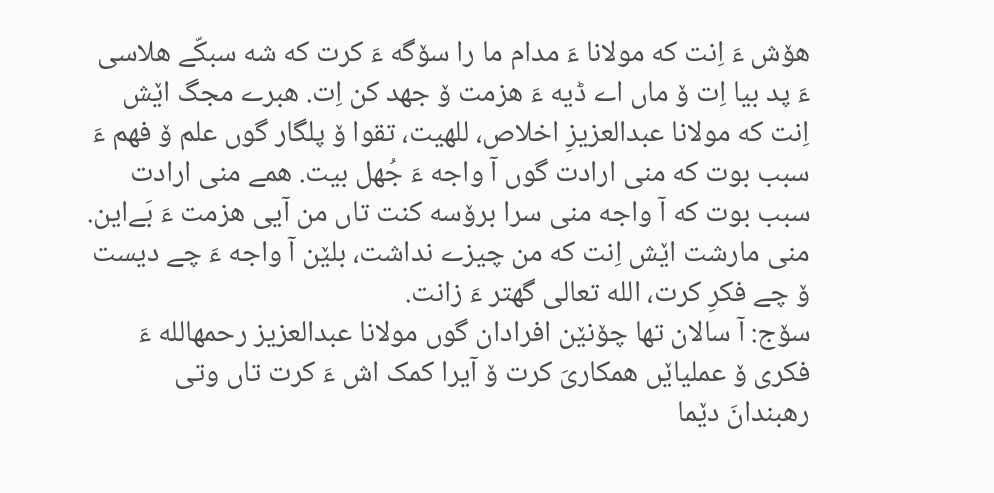هۆش ءَ اِنت که مولانا ءَ مدام ما را سۆگه ءَ کرت که شه سبکّے هلاسی ءَ پد بیا اِت ۆ ماں اے ڈیه ءَ هزمت ۆ جهد کن اِت. هبرے مجگ اێش اِنت که مولانا عبدالعزیزِ اخلاص، للهیت، تقوا ۆ پلگار گوں علم ۆ فهم ءَ سبب بوت که منی ارادت گوں آ واجه ءَ جُهل بیت. همے منی ارادت سبب بوت که آ واجه منی سرا برۆسه کنت تاں من آیی هزمت ءَ بَےاین. منی مارشت اێش اِنت که من چیزے نداشت، بلێن آ واجه ءَ چے دیست ۆ چے فکرِ کرت، الله تعالی گهتر ءَ زانت.
سۆج: آ سالان تها چۆنێن افرادان گوں مولانا عبدالعزیز رحمهالله ءَ فکری ۆ عملیاێں همکاریَ کرت ۆ آیرا کمک اش ءَ کرت تاں وتی رهبندانَ دێما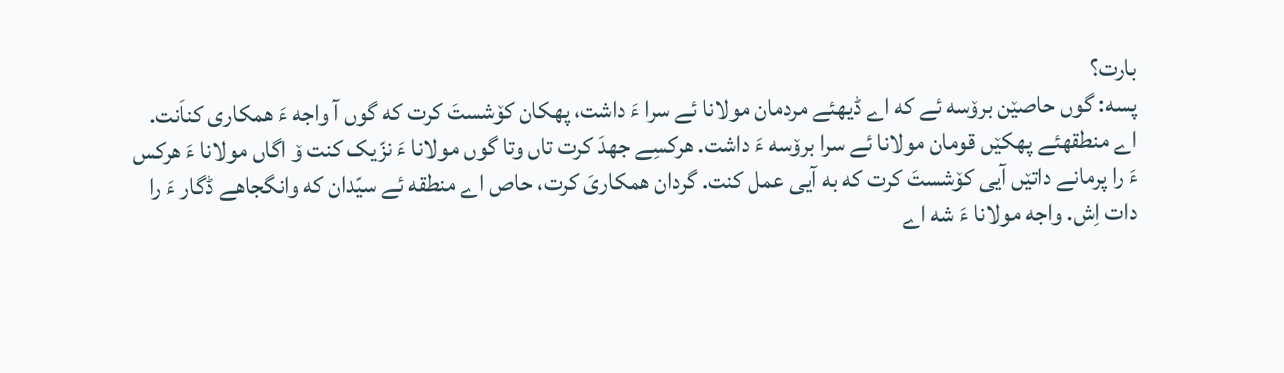بارت؟
پسه: گوں حاصێن برۆسه ئے که اے ڈیهئے مردمان مولانا ئے سرا ءَ داشت، پهکان کۆشستَ کرت که گوں آ واجه ءَ همکاری کناَنت. اے منطقهئے پهکێں قومان مولانا ئے سرا برۆسه ءَ داشت. هرکسِے جهدَ کرت تاں وتا گوں مولانا ءَ نزّیک کنت ۆ اگاں مولانا ءَ هرکس ءَ را پرمانے داتێں آیی کۆشستَ کرت که به آیی عمل کنت. گردان همکاریَ کرت، حاص اے منطقه ئے سیّدان که وانگجاهے ڈگار ءَ را دات اِش. واجه مولانا ءَ شه اے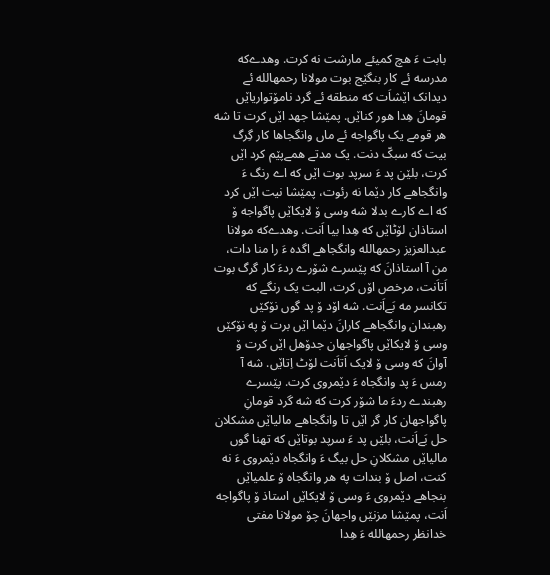بابت ءَ هچ کمیئے مارشت نه کرت. وهدےکه مدرسه ئے کار بنگێج بوت مولانا رحمهالله ئے دیدانک اێشاَت که منطقه ئے گرد نامۆتواریاێں قومانَ هِدا هور کناێں. پمێشا جهد اێں کرت تا شه هر قومے یک پاگواجه ئے ماں وانگجاها کار گِرگ بیت که سبکّ دنت. یک مدتے همےپێم کرد اێں کرت، بلێن پد ءَ سرپد بوت اێں که اے رنگ ءَ وانگجاهے کار دێما نه رئوت، پمێشا نیت اێں کرد که اے کارے بدلا شه وسی ۆ لایکاێں پاگواجه ۆ استاذان لۆٹاێں که هِدا بیا اَنت. وهدےکه مولانا عبدالعزیز رحمهالله وانگجاهے اگده ءَ را منا دات، من آ استاذانَ که پێسرے شۆرے ردءَ کار گرگ بوت اَتاَنت، مرخص اۆں کرت، البت یک رنگے که تکانسر مه بَےاَنت. شه اۆد ۆ پد گوں نۆکێں رهبندان وانگجاهے کارانَ دێما اێں برت ۆ په نۆکێں وسی ۆ لایکاێں پاگواجهان جدۆهل اێں کرت ۆ آوانَ که وسی ۆ لایک اَتاَنت لۆٹ اِتاێں. شه آ رمس ءَ پد وانگجاه ءَ دێمروی کرت. پێسرے رهبندے ردءَ ما شۆر کرت که شه گرد قومانِ پاگواجهان کار گر اێں تا وانگجاهے مالیاێں مشکلان حل بَےاَنت، بلێں پد ءَ سرپد بوتاێں که تهنا گوں مالیاێں مشکلانِ حل بیگ ءَ وانگجاه دێمروی ءَ نه کنت، اصل ۆ بندات په هر وانگجاه ۆ علمیاێں بنجاهے دێمروی ءَ وسی ۆ لایکاێں استاذ ۆ پاگواجه اَنت، پمێشا مزنێں واجهانَ چۆ مولانا مفتی خدانظر رحمهالله ءَ هِدا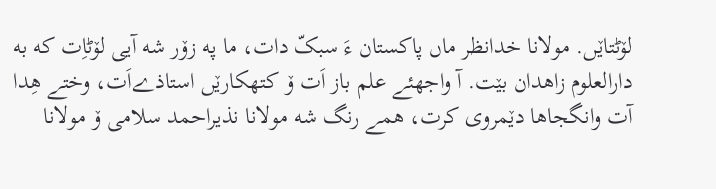لۆٹتاێں. مولانا خدانظر ماں پاکستان ءَ سبکّ دات، ما په زۆر شه آیی لۆٹاِت که به دارالعلوم زاهدان بێت. آ واجهئے علم باز اَت ۆ کتهکارێں استاذےاَت، وختے هِدا آت وانگجاها دێمروی کرت، همے رنگ شه مولانا نذیراحمد سلامی ۆ مولانا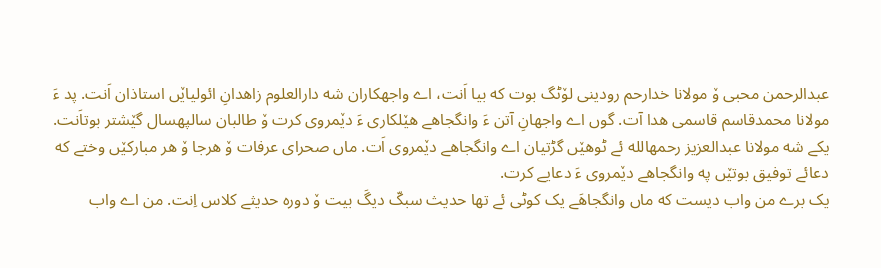عبدالرحمن محبی ۆ مولانا خدارحم رودینی لۆٹگ بوت که بیا اَنت، اے واجهکاران شه دارالعلوم زاهدانِ ائولیاێں استاذان اَنت. پد ءَ مولانا محمدقاسم قاسمی هدا آت. گوں اے واجهانِ آتن ءَ وانگجاهے هێلکاری ءَ دێمروی کرت ۆ طالبان سالپهسال گێشتر بوتاَنت. یکے شه مولانا عبدالعزیز رحمهالله ئے ٹوهێں گڑتیان اے وانگجاهے دێمروی اَت. ماں صحرای عرفات ۆ هرجا ۆ هر مبارکێں وختے که دعائے توفیق بوتێں په وانگجاهے دێمروی ءَ دعایے کرت.
یک برے من واب دیست که ماں وانگجاهَے یک کوٹی ئے تها حدیث سبکّ دیگَ بیت ۆ دوره حدیثے کلاس اِنت. من اے واب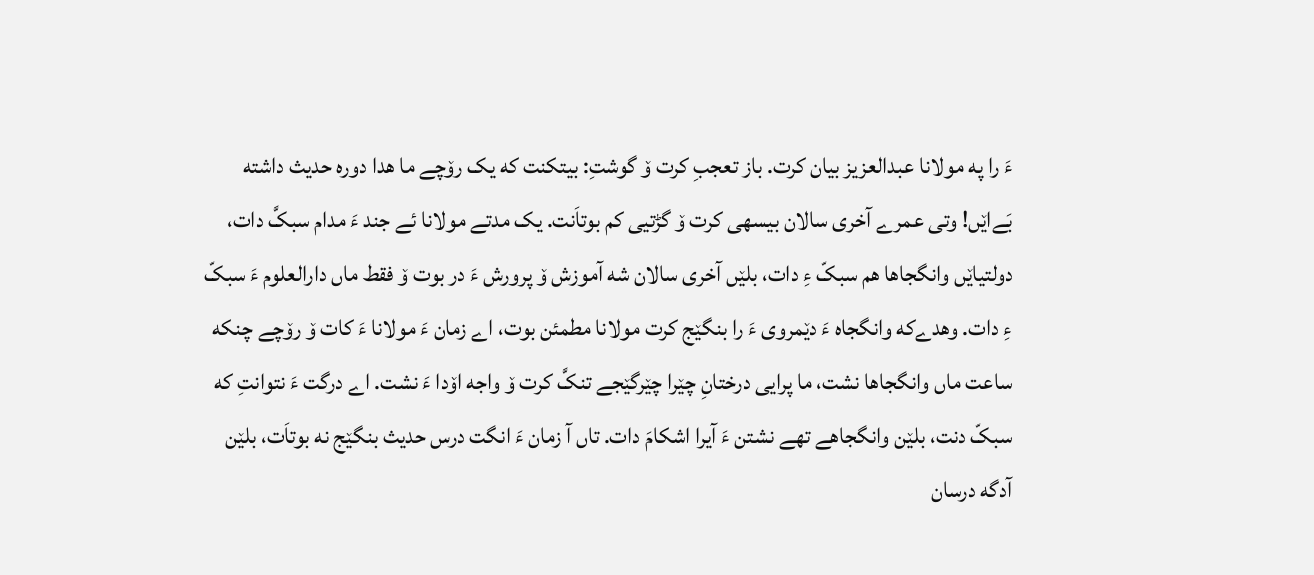ءَ را په مولانا عبدالعزیز بیان کرت. باز تعجبِ کرت ۆ گوشتِ: بیتکنت که یک رۆچے ما هدا دوره حدیث داشته بَےاێں! وتی عمرے آخری سالان بیسهی کرت ۆ گڑتیی کم بوتاَنت. یک مدتے مولانا ئے جند ءَ مدام سبکَّ دات، دولتیاێں وانگجاها هم سبکّ ءِ دات، بلێں آخری سالان شه آموزش ۆ پرورش ءَ در بوت ۆ فقط ماں دارالعلوم ءَ سبکّ ءِ دات. وهدےکه وانگجاه ءَ دێمروی ءَ را بنگێج کرت مولانا مطمئن بوت، اے زمان ءَ مولانا ءَ کات ۆ رۆچے چنکه ساعت ماں وانگجاها نشت، ما پرایی درختانِ چێرا چێرگێجے تنکَّ کرت ۆ واجه اۆدا ءَ نشت. اے درگت ءَ نتوانتِ که سبکّ دنت، بلێن وانگجاهے تهے نشتن ءَ آیرا اشکامَ دات. تاں آ زمان ءَ انگت درس حدیث بنگێج نه بوتاَت، بلێن آدگه درسان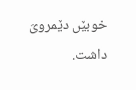خوبێں دێمرویَ داشت.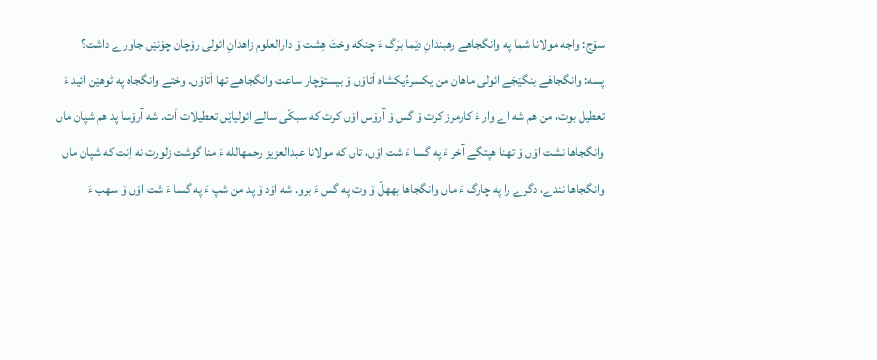سۆج: واجه مولانا شما په وانگجاهے رهبندانِ دێما برَگ ءَ چنکه وختَ هِشت ۆ دارالعلوم زاهدانِ ائولی رۆچان چۆنێں جاورے داشت؟
پسه: وانگجاهَے بنگێجَے ائولی ماهان من یکسرءُیکشاه اَتاۆں ۆ بیستۆچار ساعت وانگجاهے تها اَتاۆں. وختے وانگجاه په ٹوهێن ائید ءَ تعطیل بوت، من هم شه اے وار ءَ کارمرز کرت ۆ گس ۆ آرۆس اۆں کرت که سبکّی سالے ائولیاێں تعطیلات اَت. شه آرۆسا پد هم شپان ماں وانگجاها نشت اۆں ۆ تهنا هپتگے آخر ءَ په گسا ءَ شت اۆں، تاں که مولانا عبدالعزیز رحمهالله ءَ منا گوشت زلورت نه اِنت که شپان ماں وانگجاها نندے، دگرے را په چارگ ءَ ماں وانگجاها بههلّ ۆ وت په گس ءَ برو. شه اۆد ۆ پد من شپ ءَ په گسا ءَ شت اۆں ۆ سهب ءَ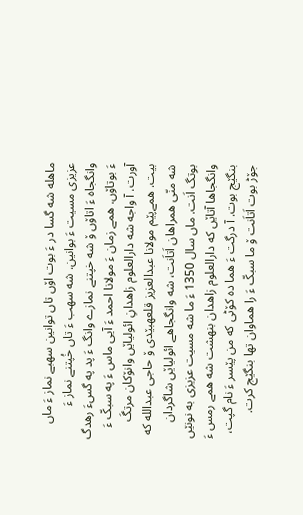ماهله شه گسا در ءَ بوت اۆں تاں توانین سهبے نماز ءَ ماں عزیزی مسیت ءَ بوانین. شه سهب ءَ تاں خُپتنے نماز ءَ وانگجاه ءَ اتاۆں ۆ شه خپتنے نمازے وانگ ءَ پد په گسءَ رهدگ ءَ بوتاۆں. همے زمان ءَ مولانا احمد ءَ آیی ماس ءَ په سبکّ ءَ آورت. آ واجه شه دارالعلوم زاهدانِ ائولیاێں وانۆکان مرتگَ بیت. همےپێم مولانا عبدالعزیز قلعهبێدی ۆ حاجی عبدالله که شه منّی همراهان اَتاَنت، شه وانگجاهے ائولیاێں شاگردان بوتگ اَنت. ماں سال 1350 ءَ ما شه مسیت عزیزی به نونێں وانگجاها آتاێں که دارالعلوم زاهدان بنهشت شه همے رمس ءَ بنگێج بوت. آ درگت ءَ هما ده کۆٹی که من پێسر ءَ نام گپت، جۆڑ بوت اَتاَنت ۆ ما سبکّ ءَ را هماوان تها بنگێج کرت.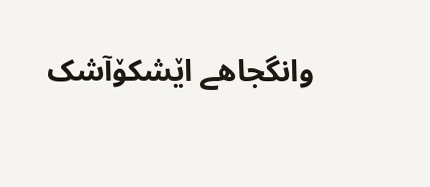وانگجاهے اێشکۆآشک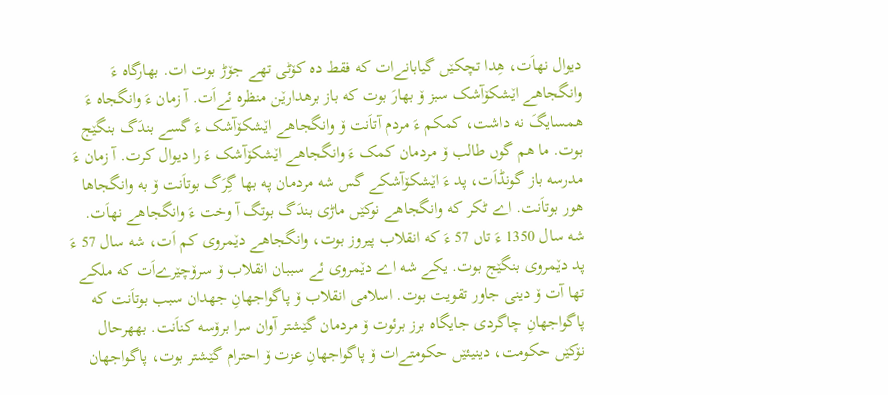دیوال نهاَت، هِدا تچکێں گیابانےات که فقط ده کۆٹی تهے جۆڑ بوت ات. بهارگاه ءَ وانگجاهے اێشکۆآشک سبز ۆ بهارَ بوت که باز برهدارێن منظره ئےاَت. آ زمان ءَ وانگجاه ءَ همسایگَ نه داشت، کمکم ءَ مردم آتاَنت ۆ وانگجاهے اێشکۆآشک ءَ گسے بندَگ بنگێج بوت. ما هم گوں طالب ۆ مردمان کمک ءَ وانگجاهے اێشکۆآشک ءَ را دیوال کرت. آ زمان ءَ مدرسه باز گونڈاَت، پد ءَ اێشکۆآشکے گس شه مردمان په بها گِرَگ بوتاَنت ۆ به وانگجاها هور بوتاَنت. اے ٹکر که وانگجاهے نوکێں ماڑی بندَگ بوتگ آ وخت ءَ وانگجاهے نهاَت. شه سال 1350 ءَ تاں 57 ءَ که انقلاب پیروز بوت، وانگجاهے دێمروی کم اَت، شه سال 57 ءَ پد دێمروی بنگێج بوت. یکے شه اے دێمروی ئے سببان انقلاب ۆ سرۆچێرےاَت که ملکے تها آت ۆ دینی جاور تقویت بوت. اسلامی انقلاب ۆ پاگواجهانِ جهدان سبب بوتاَنت که پاگواجهانِ چاگردی جایگاه برز برئوت ۆ مردمان گێشتر آوان سرا برۆسه کناَنت. بههرحال نۆکێں حکومت، دینیئێں حکومتےات ۆ پاگواجهانِ عزت ۆ احترام گێشتر بوت، پاگواجهان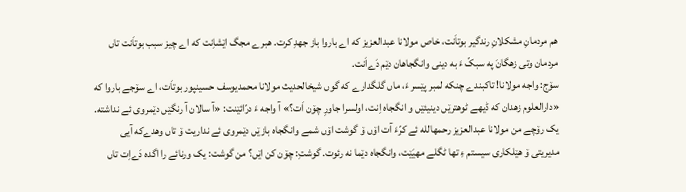هم مردمانِ مشکلانِ رندگیر بوتاَنت، خاص مولانا عبدالعزیز که اے باروا باز جهدِ کرت. هبرے مجگ اێشاِنت که اے چیز سبب بوتاَنت تاں مردمان وتی زهگانَ په سبکّ ءَ به دینی وانگجاهان دێم دَےاَنت.
سۆج: واجه مولانا! تاکبندے چنکه لمبر پێسر ءَ، ماں گلگدارے که گوں شیخالحدیث مولانا محمدیوسف حسینپور بوتاَت، اے سۆجے باروا که «دارالعلوم زهدان که ڈیهے ٹوهترێں دینیئێں و انگجاه اِنت، اولسرا جاورِ چۆن اَت؟» آ واجه ءَ درّائێنت: «آ سالان آ رنگێں دێمروی ئے نداشته. یک رۆچے من مولانا عبدالعزیز رحمهالله ئے کرّءَ آت اۆں ۆ گوشت اۆں شمے وانگجاه بازێں دێمروی ئے نداریت ۆ تاں وهدےکه آیی مدیریتی ۆ هێلکاری سیستم ءِ تها ٹگلے مهیَێت، وانگجاه دێما نه رئوت. گوشتِ: چۆن کن اێں؟ من گوشت: یک ورنائے را اگده دَےاِت تاں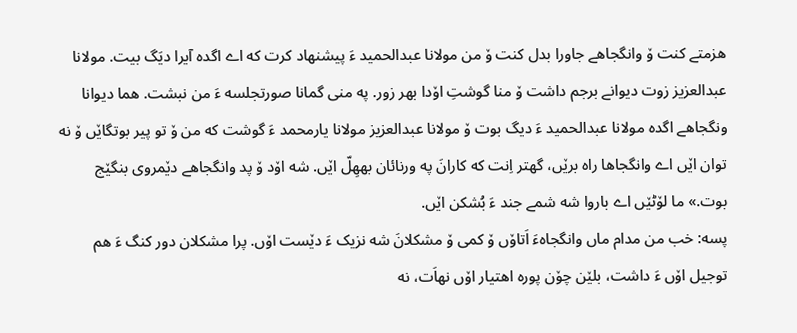هزمتے کنت ۆ وانگجاهے جاورا بدل کنت ۆ من مولانا عبدالحمید ءَ پیشنهاد کرت که اے اگده آیرا دیَگ بیت. مولانا عبدالعزیز زوت دیوانے برجم داشت ۆ منا گوشتِ اۆدا بهر زور. په منی گمانا صورتجلسه ءَ من نبشت. هما دیوانا ونگجاهے اگده مولانا عبدالحمید ءَ دیگ بوت ۆ مولانا عبدالعزیز مولانا یارمحمد ءَ گوشت که من ۆ تو پیر بوتگاێں ۆ نه توان اێں اے وانگجاها راه برێں، گهتر اِنت که کارانَ په ورنائان بههِلّ اێں. شه اۆد ۆ پد وانگجاهے دێمروی بنگێج بوت.» ما لۆٹێں اے باروا شه شمے جند ءَ بُشکن اێں.
پسه: خب من مدام ماں وانگجاهءَ اَتاۆں ۆ کمی ۆ مشکلانَ شه نزیک ءَ دێست اۆں. پرا مشکلان دور کنگ ءَ هم توجیل اۆں ءَ داشت، بلێن چۆن پوره اهتیار اۆں نهاَت، نه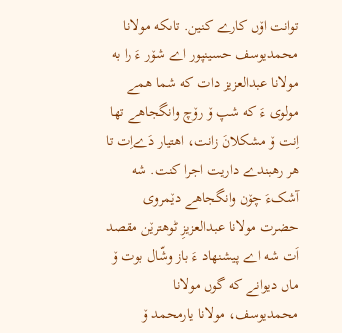توانت اۆں کارے کنین. تاںکه مولانا محمدیوسف حسینپور اے شۆر ءَ را به مولانا عبدالعزیز دات که شما همے مولوی ءَ که شپ ۆ رۆچ وانگجاهے تها اِنت ۆ مشکلانَ زانت، اهتیار دَےاِت تا هر رهبندے داریت اجرا کنت. شه آشکءَ چۆن وانگجاهے دێمروی حضرت مولانا عبدالعزیزِ ٹوهترێن مقصد اَت شه اے پیشنهاد ءَ باز وشّال بوت ۆ ماں دیوانے که گوں مولانا محمدیوسف، مولانا یارمحمد ۆ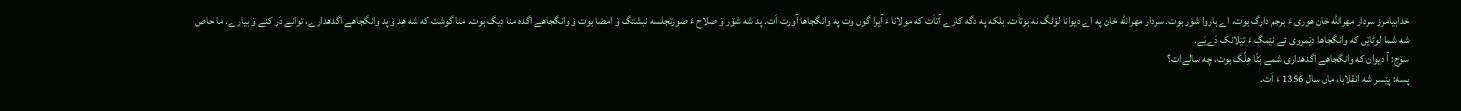خدابیامرز سردار مهرالله خان هوری ءَ برجم دارگ بوت، اے باروا شۆر بوت. سردار مهرالله خان په اے دیوانا لۆٹگ نه بوتاَت، بلکه په دگه کارے آتاَت که مولانا ءَ آیرا گوں وت په وانگجاها آورت اَت. پد شه شۆر ۆ صلاح ءَ صورتجلسه نبشتگ ۆ امضا بوت ۆ وانگجاهے اگده منا دیگ بوت. منا گوشت که شه هِد ۆ پد وانگجاهے اگدهدارے، توانے دَر کنے ۆ بیارے. ما حاص شه شما لوٹاێں که وانگجاها دێمروی ئے نێمگ ءَ تێلانک دَےیَے.
سۆج: آ دیوان که وانگجاهے اگدهداری شمے بَٹّا هِلّگ بوت، چه سالےات؟
پسه: پێسر شه انقلابا، ماں سال 1356 ءَ اَت.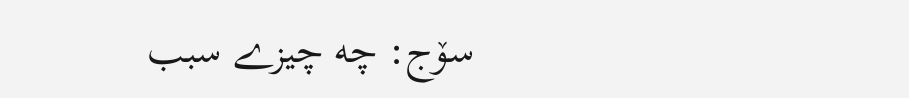سۆج: چه چیزے سبب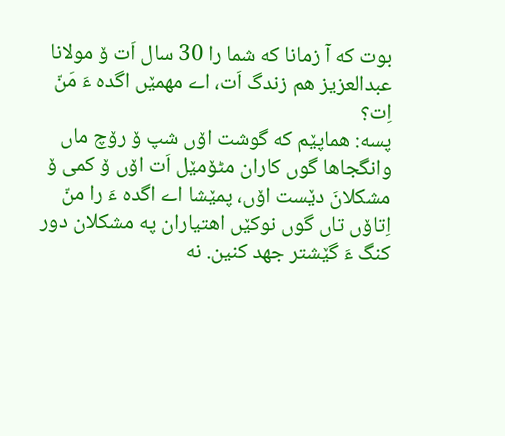بوت که آ زمانا که شما را 30 سال اَت ۆ مولانا عبدالعزیز هم زندگ اَت، اے مهمێں اگده ءَ مَنّ اِت؟
پسه: هماپێم که گوشت اۆں شپ ۆ رۆچ ماں وانگجاها گوں کاران مٹۆمێل اَت اۆں ۆ کمی ۆ مشکلانَ دێست اۆں، پمێشا اے اگده ءَ را منّ اِتاۆں تاں گوں نوکێں اهتیاران په مشکلان دور کنگ ءَ گێشتر جهد کنین. نه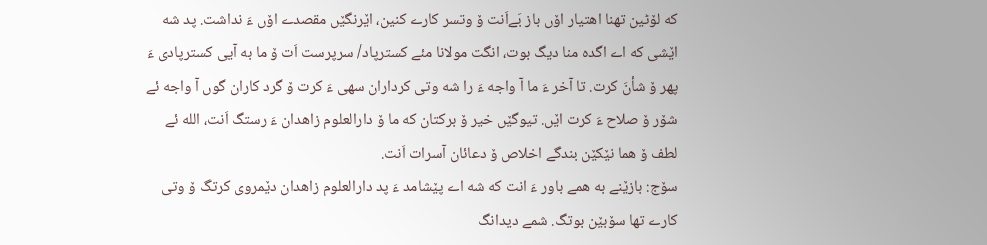که لۆٹین تهنا اهتیار اۆں باز بَےاَنت ۆ وتسر کارے کنین، اێرنگێں مقصدے اۆں ءَ نداشت. پد شه اێشی که اے اگده منا دیگ بوت، انگت مولانا مئے کسترپاد/ سرپرست اَت ۆ ما به آیی کسترپادی ءَ پهر ۆ شأنَ کرت. تا آخر ءَ ما آ واجه ءَ را شه وتی کرداران سهی ءَ کرت ۆ گرد کاران گوں آ واجه ئے شۆر ۆ صلاح ءَ کرت اێں. تیوگێں خیر ۆ برکتان که ما ۆ دارالعلوم زاهدان ءَ رستگ اَنت، الله ئے لطف ۆ هما نێکێن بندگے اخلاص ۆ دعائان آسرات اَنت.
سۆج: بازێنے به همے باور ءَ انت که شه اے پێشامد ءَ پد دارالعلوم زاهدان دێمروی کرتگ ۆ وتی کارے تها سۆبێن بوتگ. شمے دیدانگ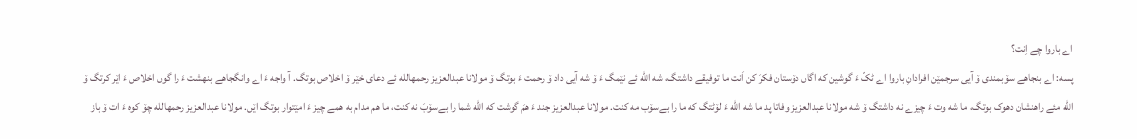اے باروا چے اِنت؟
پسه: اے بنجاهے سۆبمندی ۆ آیی سرجمێن افرادانِ باروا اے ٹکّ ءَ گوشین که اگاں دۆستان فکرَ کن اَنت ما توفیقے داشتگ، شه الله ئے نێمگ ءَ ۆ شه آیی داد ۆ رحمت ءَ بوتگ ۆ مولانا عبدالعزیز رحمهالله ئے دعای خێر ۆ اخلاص بوتگ. آ واجه ءَ اے وانگجاهے بنهشت ءَ را گوں اخلاص ءَ اێر کرتگ ۆ الله مئے راهنشان دهوک بوتگ، ما شه وت ءَ چیزے نه داشتگ ۆ شه مولانا عبدالعزیز وفاتا پد ما شه الله ءَ لۆٹتگ که ما را بےسۆب مه کنت. مولانا عبدالعزیز جند ءَ همَ گوشت که الله شما را بےسۆبَ نه کنت، ما هم مدام به همے چیز ءَ امێتوار بوتگ اێں. مولانا عبدالعزیز رحمهالله چۆ کوه ءَ ات ۆ باز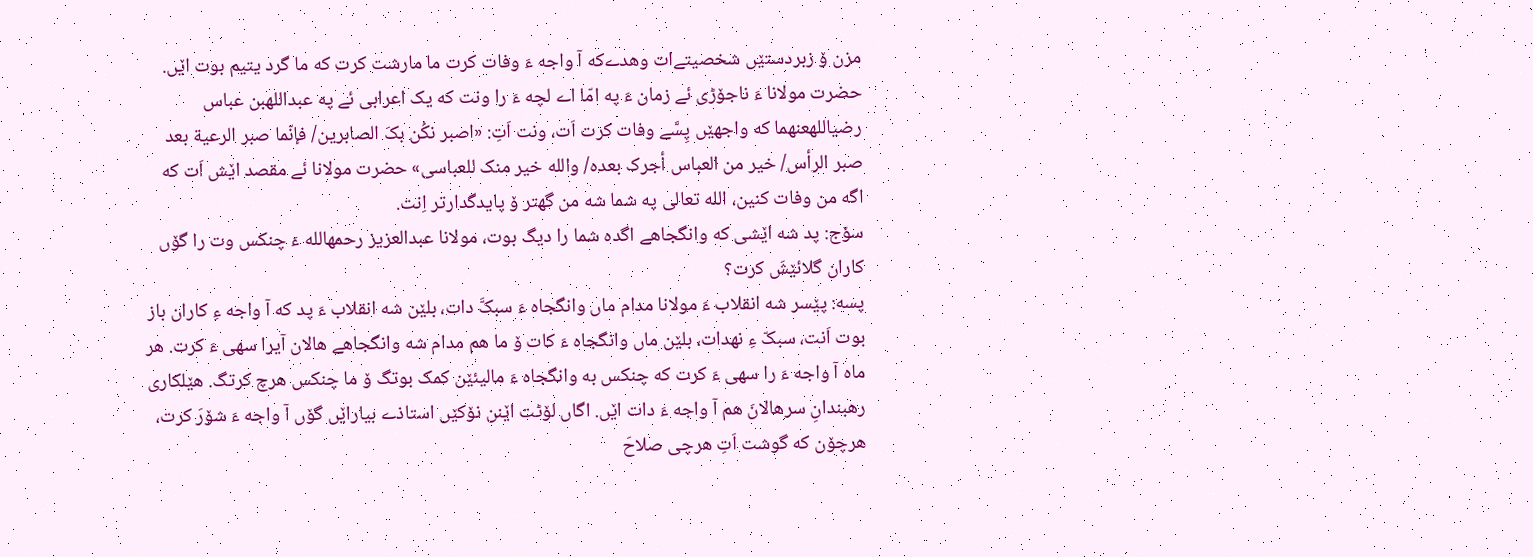مزن ۆ زبردستێں شخصیتےات وهدےکه آ واجه ءَ وفات کرت ما مارشت کرت که ما گرد یتیم بوت اێں. حضرت مولانا ءَ ناجۆڑی ئے زمان ءَ په امّا اے لچه ءَ را ونت که یک اعرابی ئے په عبداللهبن عباس رضیاللهعنهما که واجهێں پِسَّے وفات کرت اَت، ونت اَتِ: «اصبر نکُن بکَ الصابرین/ فإنّما صبر الرعیة بعد صبر الرأس/ خیر من العباس أجرک بعده/ والله خیر منک للعباسی» حضرت مولانا ئے مقصد اێش اَت که اگه من وفات کنین، الله تعالی په شما شه من گهتر ۆ پایدگدارتر اِنت.
سۆج: پد شه اێشی که وانگجاهے اگده شما را دیگ بوت، مولانا عبدالعزیز رحمهالله ءَ چنکس وت را گۆں کاران گلائێشَ کرت؟
پسه: پێسر شه انقلاب ءَ مولانا مدام ماں وانگجاه ءَ سبکَّ دات، بلێن شه انقلاب ءَ پد که آ واجه ءِ کاران باز بوت اَنت، سبکّ ءِ نهدات، بلێن ماں وانگجاه ءَ کات ۆ ما هم مدام شه وانگجاهے هالان آیرا سهی ءَ کرت. هر ماه آ واجه ءَ را سهی ءَ کرت که چنکس به وانگجاه ءَ مالیئێن کمک بوتگ ۆ ما چنکس هرچ کرتگ. هێلکاری رهبندانِ سرهالانَ هم آ واجه ءَ دات اێں. اگاں لۆٹت اێنن نۆکێں استاذے بیاراێں گۆں آ واجه ءَ شۆرَ کرت، هرچۆن که گوشت اَتِ هرچی صلاحَ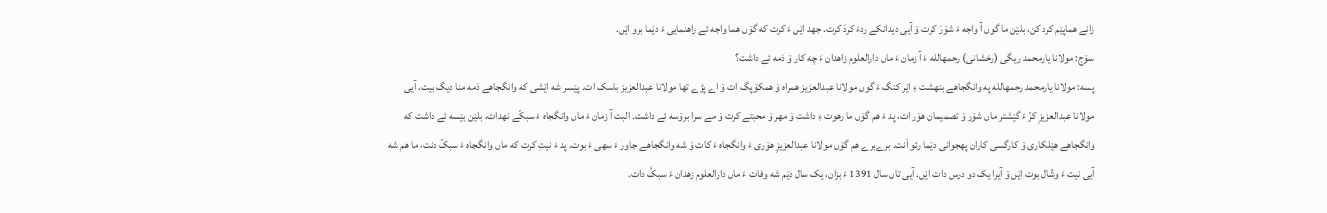زانے هماپێم کرد کن، بلێن ما گوں آ واجه ءَ شۆرَ کرت ۆ آیی دیدانکے ردءَ کردَ کرت. جهد اێں ءَ کرت که گۆں هما واجه ئے راهنمایی ءَ دێما برو اێں.
سۆج: مولانا یارمحمد ریگی (رخشانی) رحمهالله ءَ آ زمان ءَ ماں دارالعلوم زاهدان ءَ چه کار ۆ ذمه ئے داشت؟
پسه: مولانا یارمحمد رحمهالله په وانگجاهے بنهشت ءِ اێر کنگ ءَ گوں مولانا عبدالعزیز همراه ۆ همکۆپگ ات ۆ اے پڑے تها مولانا عبدالعزیز باسک ات. پێسر شه اێشی که وانگجاهے ذمه منا دیگ بیت، آیی مولانا عبدالعزیزِ کرّ ءَ گێشتر ماں شۆر ۆ تصمیمان هۆر ات، پد ءَ هم گۆں ما رهوت ءِ داشت ۆ مهر ۆ محبتے کرت ۆ مے سرا برۆسه ئے داشت. البت آ زمان ءَ ماں وانگجاه ءَ سبکّے نهدات، بلێن بێسه ئے داشت که وانگجاهے هێلکاری ۆ کارگسی کاران پهجوانی دێما رئو اَنت. برےبرے هم گۆں مولانا عبدالعزیزِ هۆری ءَ وانگجاه ءَ کات ۆ شه وانگجاهے جاور ءَ سهی ءَ بوت. پد ءَ نیتِ کرت که ماں وانگجاه ءَ سبکّ دنت، ما هم شه آیی نیت ءَ وشّال بوت اێں ۆ آیرا یک دو درس دات اێں. آیی تاں سال 1391 ءَ بزان، یک سال دێم شه وفات ءَ ماں دارالعلوم زهدان ءَ سبکَّ دات.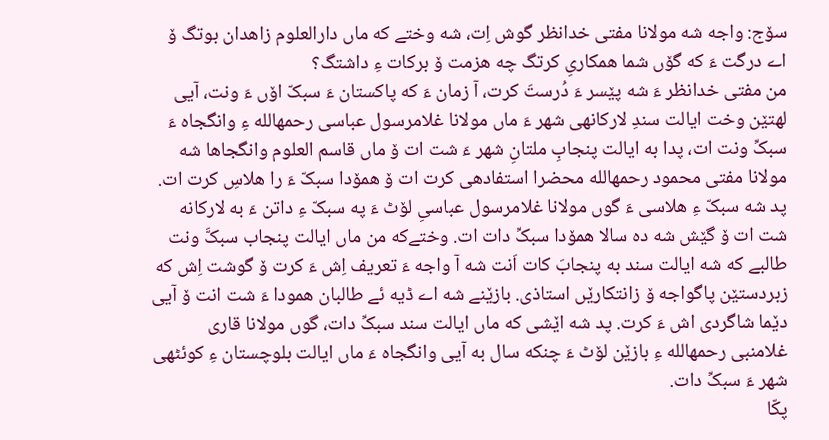سۆج: واجه شه مولانا مفتی خدانظر گوش اِت، شه وختے که ماں دارالعلوم زاهدان بوتگ ۆ اے درگت ءَ که گۆں شما همکاریِ کرتگ چه هزمت ۆ برکات ءِ داشتگ؟
من مفتی خدانظر ءَ شه پێسر ءَ دُرستَ کرت، آ زمان ءَ که پاکستان ءَ سبکّ اۆں ءَ ونت، آیی لهتێن وخت ایالت سندِ لارکانهی شهر ءَ ماں مولانا غلامرسول عباسی رحمهالله ءِ وانگجاه ءَ سبکِّ ونت ات، پدا به ایالت پنجابِ ملتانِ شهر ءَ شت ات ۆ ماں قاسم العلوم وانگجاها شه مولانا مفتی محمود رحمهالله محضرا استفادهی کرت ات ۆ همۆدا سبکّ ءَ را هلاسِ کرت ات. پد شه سبکّ ءِ هلاسی ءَ گوں مولانا غلامرسول عباسیِ لۆٹ ءَ په سبکّ ءِ داتن ءَ به لارکانه شت ات ۆ گێش شه ده سالا همۆدا سبکِّ دات ات. وختےکه من ماں ایالت پنجاب سبکَّ ونت طالبے که شه ایالت سند به پنجابَ کات اَنت شه آ واجه ءَ تعریف اِش ءَ کرت ۆ گوشت اِش که زبردستێن پاگواجه ۆ زانتکارێں استاذی. بازێنے شه اے ڈیه ئے طالبان همودا ءَ شت انت ۆ آیی دێما شاگردی اش ءَ کرت. پد شه اێشی که ماں ایالت سند سبکِّ دات، گوں مولانا قاری غلامنبی رحمهالله ءِ بازێن لۆٹ ءَ چنکه سال به آیی وانگجاه ءَ ماں ایالت بلوچستان ءِ کوئٹهی شهر ءَ سبکِّ دات.
پکّا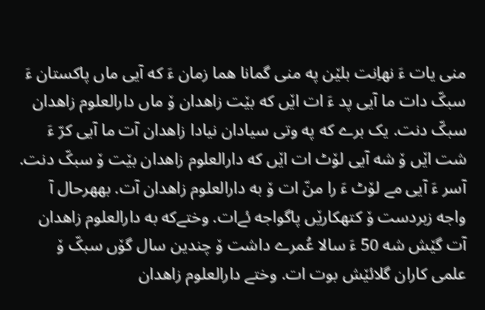منی یات ءَ نهاِنت بلێن په منی گمانا هما زمان ءَ که آیی ماں پاکستان ءَ سبکّ دات ما آیی پد ءَ ات اێں که بێت زاهدان ۆ ماں دارالعلوم زاهدان سبکّ دنت. یک برے که په وتی سیادان نیادا زاهدان آت ما آیی کرّ ءَ شت اێں ۆ شه آیی لۆٹ ات اێں که دارالعلوم زاهدان بێت ۆ سبکّ دنت. آسر ءَ آیی مے لۆٹ ءَ را منّ ات ۆ به دارالعلوم زاهدان آت. بههرحال آ واجه زبردست ۆ کتهکارێں پاگواجه ئےات. وختےکه به دارالعلوم زاهدان آت گێش شه 50 ءَ سالا عُمرے داشت ۆ چندین سال گۆں سبکّ ۆ علمی کاران گلائێش بوت ات. وختے دارالعلوم زاهدان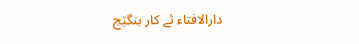دارالافتاء ئے کار بنگێج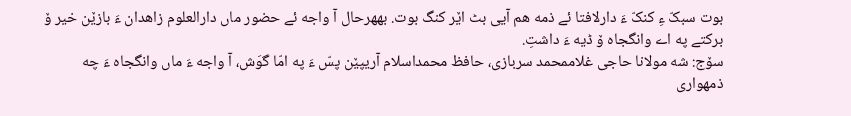بوت سبکّ ءِ کنکّ ءَ دارلافتا ئے ذمه هم آیی بٹ اێر کنگ بوت. بههرحال آ واجه ئے حضور ماں دارالعلوم زاهدان ءَ بازێن خیر ۆ برکتے په اے وانگجاه ۆ ڈیه ءَ داشتِ.
سۆج: شه مولانا حاجی غلاممحمد سربازی، حافظ محمداسلام آریپێن پسّ ءَ په امّا گوَش، آ واجه ءَ ماں وانگجاه ءَ چه ذمهواری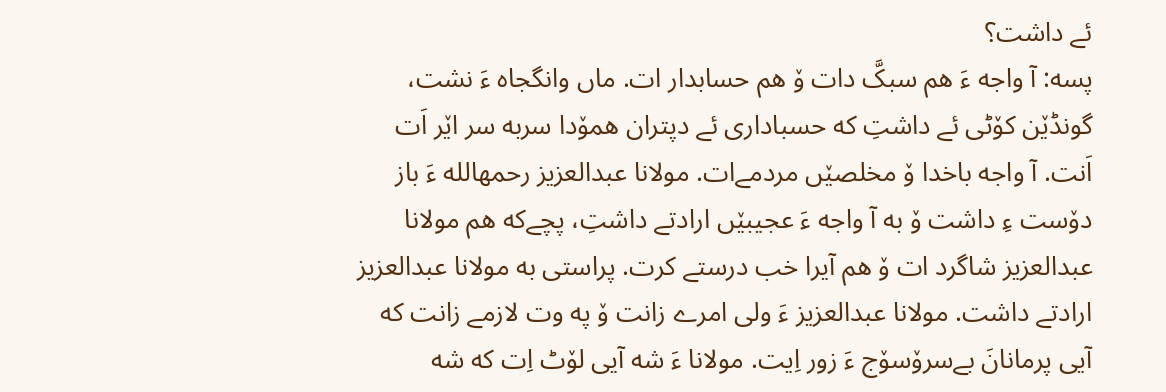ئے داشت؟
پسه: آ واجه ءَ هم سبکَّ دات ۆ هم حسابدار ات. ماں وانگجاه ءَ نشت، گونڈێن کۆٹی ئے داشتِ که حسباداری ئے دپتران همۆدا سربه سر اێر اَت اَنت. آ واجه باخدا ۆ مخلصێں مردمےات. مولانا عبدالعزیز رحمهالله ءَ باز دۆست ءِ داشت ۆ به آ واجه ءَ عجیبێں ارادتے داشتِ، پچےکه هم مولانا عبدالعزیز شاگرد ات ۆ هم آیرا خب درستے کرت. پراستی به مولانا عبدالعزیز ارادتے داشت. مولانا عبدالعزیز ءَ ولی امرے زانت ۆ په وت لازمے زانت که آیی پرمانانَ بےسرۆسۆج ءَ زور اِیت. مولانا ءَ شه آیی لۆٹ اِت که شه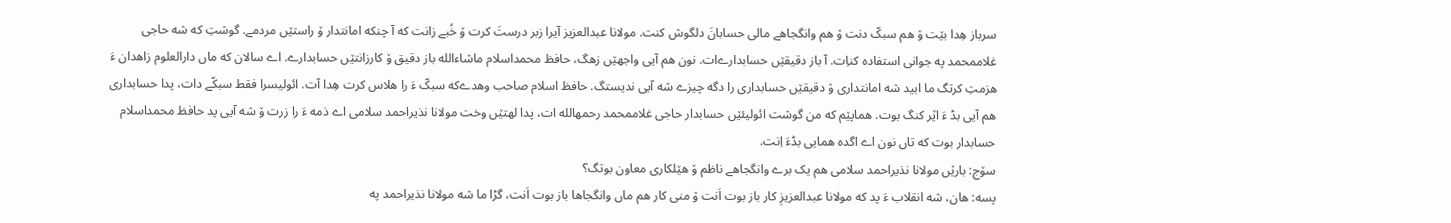سرباز هِدا بێت ۆ هم سبکّ دنت ۆ هم وانگجاهے مالی حسابانَ دلگوش کنت. مولانا عبدالعزیز آیرا زبر درستَ کرت ۆ خُبے زانت که آ چنکه امانتدار ۆ راستێں مردمے. گوشتِ که شه حاجی غلاممحمد په جوانی استفاده کناِت. آ باز دقیقێں حسابدارےات. نون هم آیی واجهێں زهگ، حافظ محمداسلام ماشاءالله باز دقیق ۆ کارزانتێں حسابدارے. اے سالان که ماں دارالعلوم زاهدان ءَ هزمتِ کرتگ ما ابید شه امانتداری ۆ دقیقێں حسابداری را دگه چیزے شه آیی ندیستگ. حافظ اسلام صاحب وهدےکه سبکّ ءَ را هلاس کرت هِدا آت. ائولیسرا فقط سبکّے دات، پدا حسابداری هم آیی بڈ ءَ اێر کنگ بوت. هماپێم که من گوشت ائولیئێں حسابدار حاجی غلاممحمد رحمهالله ات، پدا لهتێں وخت مولانا نذیراحمد سلامی اے ذمه ءَ را زرت ۆ شه آیی پد حافظ محمداسلام حسابدار بوت که تاں نون اے اگده همایی بڈءَ اِنت.
سۆج: بارێں مولانا نذیراحمد سلامی هم یک برے وانگجاهے ناظم ۆ هێلکاری معاون بوتگ؟
پسه: هان، شه انقلاب ءَ پد که مولانا عبدالعزیزِ کار باز بوت اَنت ۆ منی کار هم ماں وانگجاها باز بوت اَنت، گڑا ما شه مولانا نذیراحمد په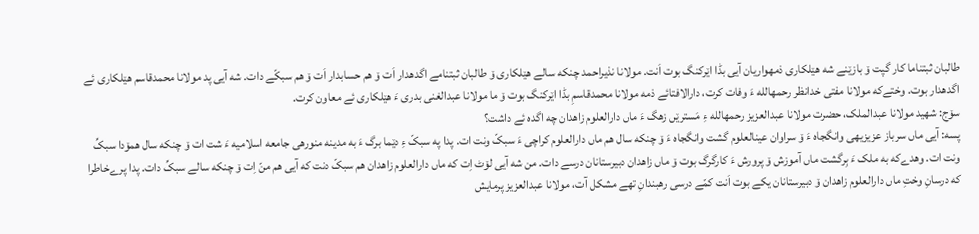طالبان ثبتناما کار گپت ۆ بازێنے شه هێلکاری ذمهواریان آیی بڈا اێرکنگ بوت اَنت. مولانا نذیراحمد چنکه سالے هێلکاری ۆ طالبان ثبتنامے اگدهدار اَت ۆ هم حسابدار اَت ۆ هم سبکّے دات. شه آیی پد مولانا محمدقاسم هێلکاری ئے اگدهدار بوت. وختےکه مولانا مفتی خدانظر رحمهالله ءَ وفات کرت، دارالافتائے ذمه مولانا محمدقاسمِ بڈا اێرکنگ بوت ۆ ما مولانا عبدالغنی بدری ءَ هێلکاری ئے معاون کرت.
سۆج: شهید مولانا عبدالملک، حضرت مولانا عبدالعزیز رحمهالله ءِ مَسترێں زهگ ءَ ماں دارالعلوم زاهدان چه اگده ئے داشت؟
پسه: آیی ماں سرباز عزیزیهی وانگجاه ءَ ۆ سراوان عینالعلوم گشت وانگجاه ءَ ۆ چنکه سال هم ماں دارالعلوم کراچی ءَ سبکّ ونت ات. پدا په سبکّ ءِ دێما برگ ءَ به مدینه منورهی جامعه اسلامیه ءَ شت ات ۆ چنکه سال همۆدا سبکِّ ونت ات. وهدےکه به ملک ءَ بِرگشت ماں آموزش ۆ پرورش ءَ کارگرگ بوت ۆ ماں زاهدان دبیرستانان درسے دات. من شه آیی لۆٹ اِت که ماں دارالعلوم زاهدان هم سبکّ دنت که آیی هم منّ اِت ۆ چنکه سالے سبکِّ دات. پدا پرےخاطرا که درسانِ وختِ ماں دارالعلوم زاهدان ۆ دبیرستانان یکے بوت اَنت کمّے درسی رهبندانِ تهے مشکل آت، مولانا عبدالعزیز پرمایش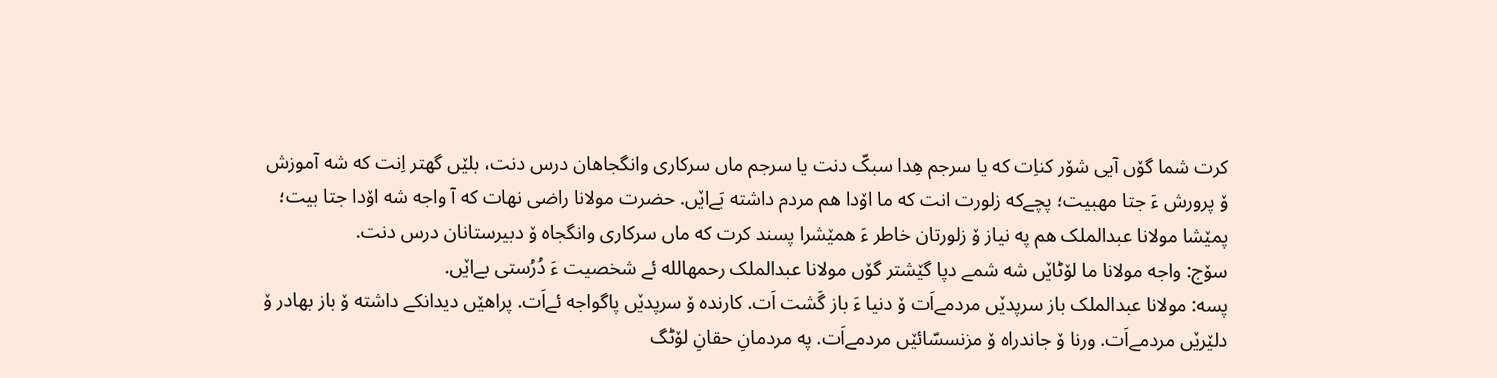کرت شما گۆں آیی شۆر کناِت که یا سرجم هِدا سبکّ دنت یا سرجم ماں سرکاری وانگجاهان درس دنت، بلێں گهتر اِنت که شه آموزش ۆ پرورش ءَ جتا مهبیت؛ پچےکه زلورت انت که ما اۆدا هم مردم داشته بَےاێں. حضرت مولانا راضی نهات که آ واجه شه اۆدا جتا بیت؛ پمێشا مولانا عبدالملک هم په نیاز ۆ زلورتان خاطر ءَ همێشرا پسند کرت که ماں سرکاری وانگجاه ۆ دبیرستانان درس دنت.
سۆج: واجه مولانا ما لۆٹاێں شه شمے دپا گێشتر گۆں مولانا عبدالملک رحمهالله ئے شخصیت ءَ دُرُستی بےاێں.
پسه: مولانا عبدالملک باز سرپدێں مردمےاَت ۆ دنیا ءَ باز گَشت اَت. کارنده ۆ سرپدێں پاگواجه ئےاَت. پراهێں دیدانکے داشته ۆ باز بهادر ۆ دلێرێں مردمےاَت. ورنا ۆ جاندراه ۆ مزنسسّائێں مردمےاَت. په مردمانِ حقانِ لۆٹگ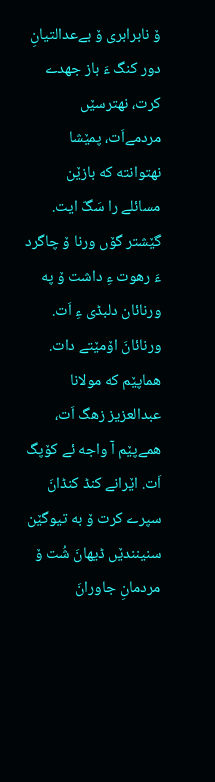ۆ نابرابری ۆ بےعدالتیانِ دور کنگ ءَ باز جهدے کرت، نهترسێں مردمےاَت، پمێشا نهتوانته که بازێن مسائلے را سَگّ ایت. گێشتر گۆں ورنا ۆ چاگرد ءَ رهوت ءِ داشت ۆ په ورنائان دلبڈی ءِ اَت. ورنائانَ اۆمێتے دات. هماپێم که مولانا عبدالعزیز زهگ اَت، همےپێم آ واجه ئے کۆپگ اَت. اێرانے کنڈ کنڈانَ سپرے کرت ۆ به تیوگێن سنینندێں ڈیهانَ شُت ۆ مردمانِ جاورانَ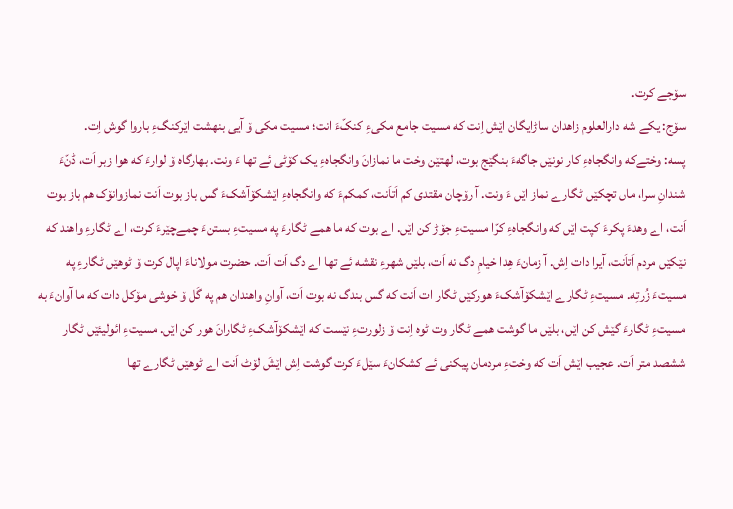سۆجے کرت.
سۆج: یکے شه دارالعلوم زاهدان ساڑایگان اێش اِنت که مسیت جامع مکیءِ کنکّءَ انت؛ مسیت مکی ۆ آیی بنهشت اێرکنگءِ باروا گوش اِت.
پسه: وختےکه وانگجاهءِ کار نونێں جاگهءَ بنگێج بوت، لهتێن وخت ما نمازانَ وانگجاهءِ یک کۆٹی ئے تها ءَ ونت. بهارگاه ۆ لوارءَ که هوا زبر اَت، ڈنّءَ شندانِ سرا، ماں تچکێں ٹگارے نماز اێں ءَ ونت. آ رۆچان مقتدی کم اَتاَنت، کمکمءَ که وانگجاهءِ اێشکۆآشکءَ گس باز بوت اَنت نمازوانۆک هم باز بوت اَنت، اے وهدءَ پکرءَ کپت اێں که وانگجاهءِ کرّا مسیتءِ جۆڑ کن اێں. اے بوت که ما همے ٹگارءَ په مسیتءِ بستنءَ چمےچێرءَ کرت، اے ٹگارءِ واهند که نێکێں مردم اَتاَنت، آیرا دات اِش. آ زمانءَ هِدا خیامِ دگ نه اَت، بلێں شهرءِ نقشه ئے تها اے دگ اَت اَت. حضرت مولاناءَ اپال کرت ۆ ٹوهێں ٹگارءِ په مسیتءَ زُرتِه. مسیتءِ ٹگارے اێشکۆآشکءَ هورکێں ٹگار ات اَنت که گس بندگ نه بوت اَت، آوانِ واهندان هم په گَل ۆ خوشی مۆکل دات که ما آوانءَ به مسیتءِ ٹگارءَ گێش کن اێں، بلێں ما گوشت همے ٹگار وت ٹوه اِنت ۆ زلورتءِ نێست که اێشکۆآشکءِ ٹگارانَ هور کن اێں. مسیتءِ ائولیئێں ٹگار ششصد متر اَت. عجیب اێش اَت که وختءِ مردمان پیکنی ئے کشکانءَ سێلءَ کرت گوشت اِش اێشَ لۆٹ اَنت اے ٹوهێں ٹگارے تها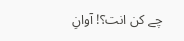چے کن انت؟! آوانِ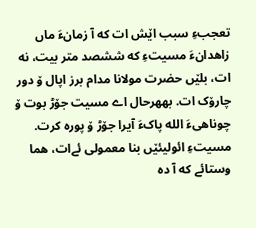تعجبءِ سبب اێش ات که آ زمانءَ ماں زاهدانءَ مسیتءِ که ششصد متر بیت، نه ات، بلێں حضرت مولانا مدام برز اپال ۆ دور چارۆک ات. بههرحال اے مسیت جۆڑ بوت ۆ چوناهیءَ الله پاکءَ آیرا جۆڑ ۆ پوره کرت. مسیتءِ ائولیئێں بنا معمولی ئےات، هما وستائے که آ ده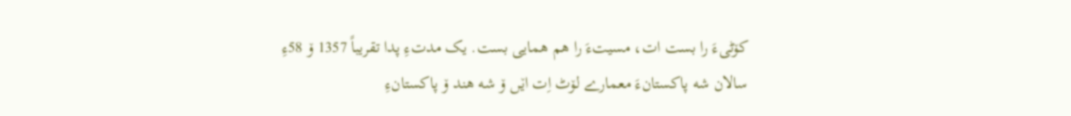کۆٹیءَ را بست ات، مسیتءَ را هم همایی بست. یک مدتءِ پدا تقریباً 1357 ۆ 58ءِ سالان شه پاکستانءَ معمارے لۆٹ اِت اێں ۆ شه هند ۆ پاکستانءِ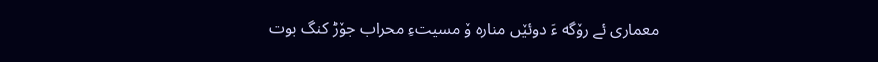معماری ئے رۆگه ءَ دوئێں مناره ۆ مسیتءِ محراب جۆڑ کنگ بوت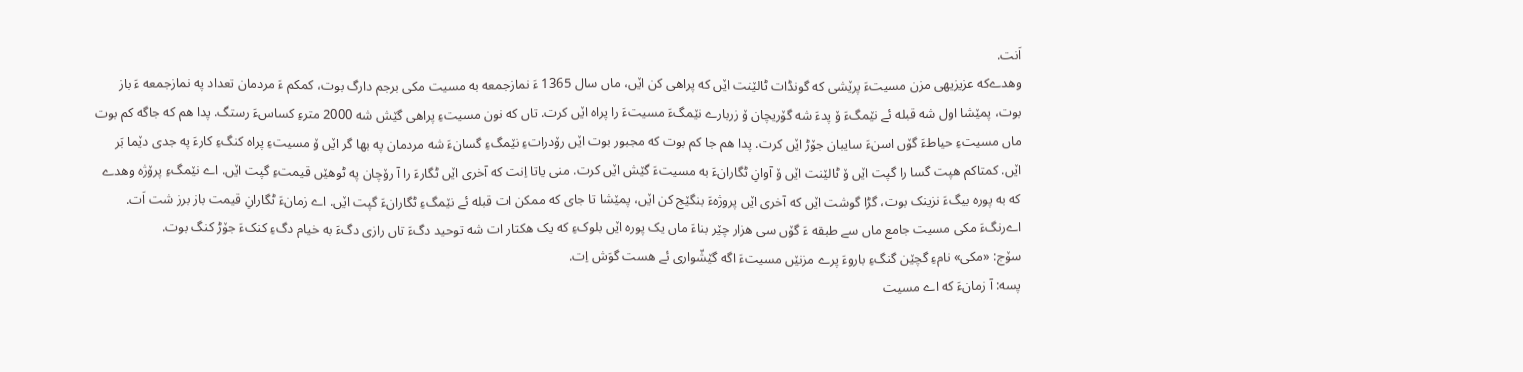اَنت.
وهدےکه عزیزیهی مزن مسیتءَ پرێشی که گونڈات ٹالێنت اێں که پراهی کن اێں، ماں سال 1365 ءَ نمازجمعه به مسیت مکی برجم دارگ بوت، کمکم ءَ مردمان تعداد په نمازجمعه ءَ باز بوت، پمێشا اول شه قبله ئے نێمگءَ ۆ پدءَ شه گۆریچان ۆ زربارے نێمگءَ مسیتءَ را پراه اێں کرت. تاں که نون مسیتءِ پراهی گێش شه 2000 مترءِ کساسءَ رستگ. پدا هم که جاگه کم بوت ماں مسیتءِ حیاطءَ گۆں اسنءَ سایبان جۆڑ اێں کرت. پدا هم جا کم بوت که مجبور بوت اێں رۆدراتءِ نێمگءِ گسانءَ شه مردمان په بها گر اێں ۆ مسیتءِ پراه کنگءِ کارءَ په جدی دێما بَر اێں. کمتاکم هپت گسا را گپت اێں ۆ ٹالێنت اێں ۆ آوانِ ٹگارانءَ به مسیتءَ گێش اێں کرت. منی یاتا اِنت که آخری اێں ٹگارءَ را آ رۆچان په ٹوهێں قیمتءِ گپت اێں. اے نێمگءِ پرۆژه وهدے که به پوره بیگءَ نزینک بوت، گڑا گوشت اێں که آخری اێں پروژهءَ بنگێج کن اێں، پمێشا تا جای که ممکن ات قبله ئے نێمگءِ ٹگارانءَ گپت اێں. اے زمانءَ ٹگارانِ قیمت باز برز شت اَت. اےرنگءَ مکی مسیت جامع ماں سے طبقه ءَ گۆں سی هزار چێر بناءَ ماں یک پوره اێں بلوکءِ که یک هکتار ات شه توحید دگءَ تاں رازی دگءَ به خیام دگءِ کنکءَ جۆڑ کنگ بوت.
سۆج: «مکی» نامءِ گچێن گنگءِ باروءَ پرے مزنێں مسیتءَ اگه گێشّواری ئے هست گوَش اِت.
پسه: آ زمانءَ که اے مسیت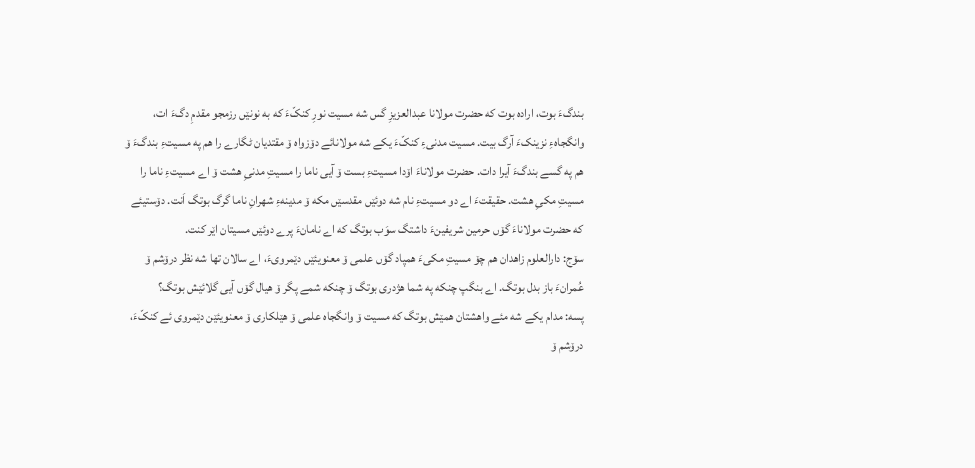بندگءَ بوت، اراده بوت که حضرت مولانا عبدالعزیزِ گس شه مسیت نورِ کنکّءَ که به نونێں رزمجو مقدمِ دگءَ ات، وانگجاهءِ نزینکءَ آرگ بیت. مسیت مدنیءِ کنکّءَ یکے شه مولانائے دۆزواه ۆ مقتدیان ٹگارے را هم په مسیتءِ بندگءَ ۆ هم په گسے بندگءَ آیرا دات. حضرت مولاناءَ اۆدا مسیتءِ بست ۆ آیی ناما را مسیتِ مدنیِ هشت ۆ اے مسیتءِ ناما را مسیتِ مکیِ هشت. حقیقتءَ اے دو مسیتءِ نام شه دوئێں مقدسێں مکه ۆ مدینهءِ شهرانِ ناما گرگ بوتگ اَنت. دۆستیئے که حضرت مولاناءَ گۆں حرمین شریفینءَ داشتگ سوَب بوتگ که اے نامانءَ پرے دوئێں مسیتان اێر کنت.
سۆج: دارالعلوم زاهدان هم چۆ مسیتِ مکیءَ همپاد گۆں علمی ۆ معنویئێں دێمرویءَ، اے سالان تها شه نظر درۆشم ۆ عُمرانءَ باز بدل بوتگ. اے بنگپ چنکه په شما هژدری بوتگ ۆ چنکه شمے پگر ۆ هیال گۆں آیی گلائێش بوتگ؟
پسه: مدام یکے شه مئے واهشتان همێش بوتگ که مسیت ۆ وانگجاه علمی ۆ هێلکاری ۆ معنویئێن دێمروی ئے کنکّءَ، درۆشم ۆ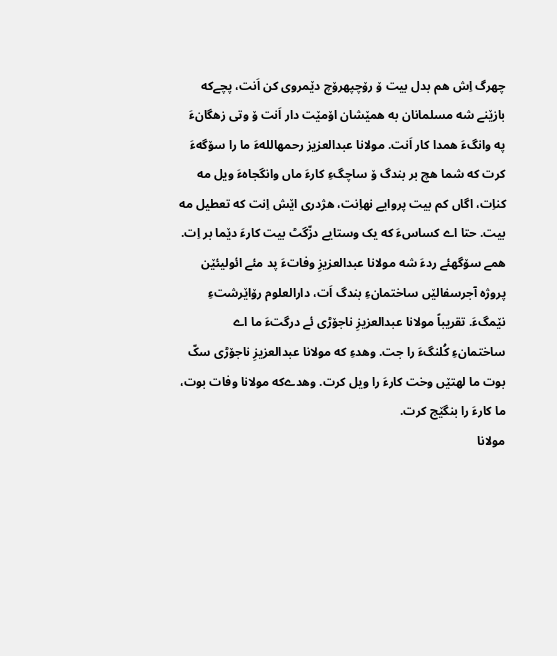چهرگ اِش هم بدل بیت ۆ رۆچپهرۆچ دێمروی کن اَنت، پچےکه بازێنے شه مسلمانان به همێشان اۆمێت دار اَنت ۆ وتی زهگانءَ په وانگءَ همدا کار اَنت. مولانا عبدالعزیز رحمهاللهءَ ما را سۆگهءَ کرت که شما هچ بر بندگ ۆ ساچگءِ کارءَ ماں وانگجاهءَ ویل مه کناِت، اگاں کم بیت پروایے نهاِنت، هژدری اێش اِنت که تعطیل مه بیت. حتا اے کساسءَ که یک وستایے دزّگٹ بیت کارءَ دێما بر اِت. همے سۆگهئے ردءَ شه مولانا عبدالعزیزِ وفاتءَ پد مئے ائولیئێن پروژه آجرسفالێں ساختمانءِ بندگ اَت، دارالعلوم رۆاێرشتءِ نێمگءَ. تقریباً مولانا عبدالعزیزِ ناجۆڑی ئے درگتءَ ما اے ساختمانءِ کُلنگءَ را جت. وهدءِ که مولانا عبدالعزیزِ ناجۆڑی سکّ بوت ما لهتێں وخت کارءَ را ویل کرت. وهدےکه مولانا وفات بوت، ما کارءَ را بنگێج کرت.
مولانا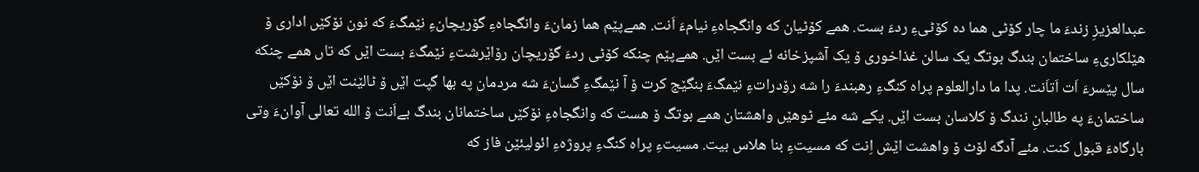عبدالعزیزِ زندءَ ما چار کۆٹی هما ده کۆٹیءِ ردءَ بست. همے کۆٹیان که وانگجاهءِ نیامءَ اَنت. همےپێم هما زمانءَ وانگجاهءِ گۆریچانءِ نێمگءَ که نون نۆکێں اداری ۆ هێلکاریءِ ساختمان بندگ بوتگ یک سالن غذاخوری ۆ یک آشپزخانه ئے بست اێں. همےپێم چنکه کۆٹی ردءَ گۆریچان رۆاێرشتءِ نێمگءَ بست اێں که تاں همے چنکه سال پێسرءَ اَت اَتاَنت. پدا ما دارالعلوم پراه کنگءِ رهبندءَ را شه رۆدراتءِ نێمگءَ بنگێج کرت ۆ آ نێمگءِ گسانءَ شه مردمان په بها گپت اێں ۆ ٹالێنت اێں ۆ نۆکێں ساختمانءَ په طالبانِ نندگ ۆ کلاسان بست اێں. یکے شه مئے ٹوهێں واهشتان همے بوتگ ۆ هست که وانگجاهءِ نۆکێں ساختمانان بندگ بےاَنت ۆ الله تعالی آوانءَ وتی بارگاهءَ قبول کنت. مئے آدگه لۆٹ ۆ واهشت اێش اِنت که مسیتءِ بنا هلاس بیت. مسیتءِ پراه کنگءِ پروژهءِ ائولیئێن فاز که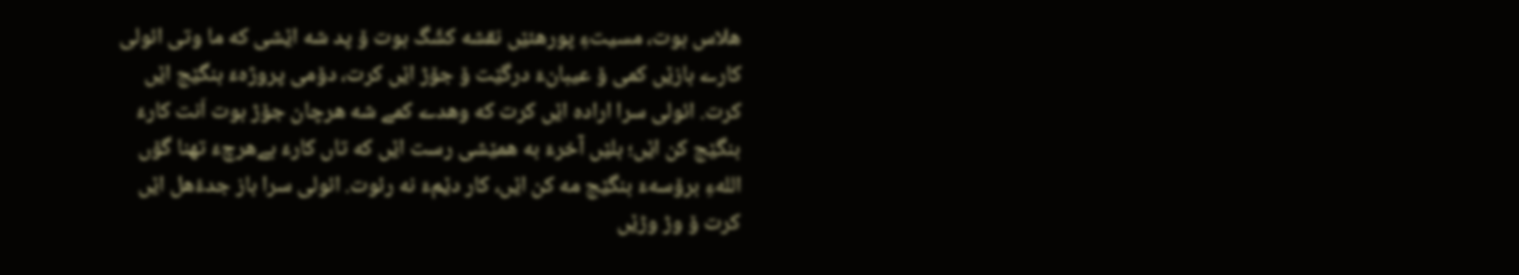هلاس بوت، مسیتءِ پورهئێں نقشه کشّگ بوت ۆ پد شه اێشی که ما وتی ائولی کارے بازێں کمی ۆ عیبانءَ درگێت ۆ جۆڑ اێں کرت، دۆمی پروژهءَ بنگێج اێں کرت. ائولی سرا اراده اێں کرت که وهدے کمے شه هرچان جۆڑ بوت اَنت کارءَ بنگێج کن اێں؛ بلێں آخرءَ به همێشی رست اێں که تاں کارءَ بےهرچءَ تهنا گۆں اللهءِ برۆسهءَ بنگێج مه کن اێں، کار دێمءَ نه رئوت. ائولی سرا باز جدءُهل اێں کرت ۆ وڑ وڑێں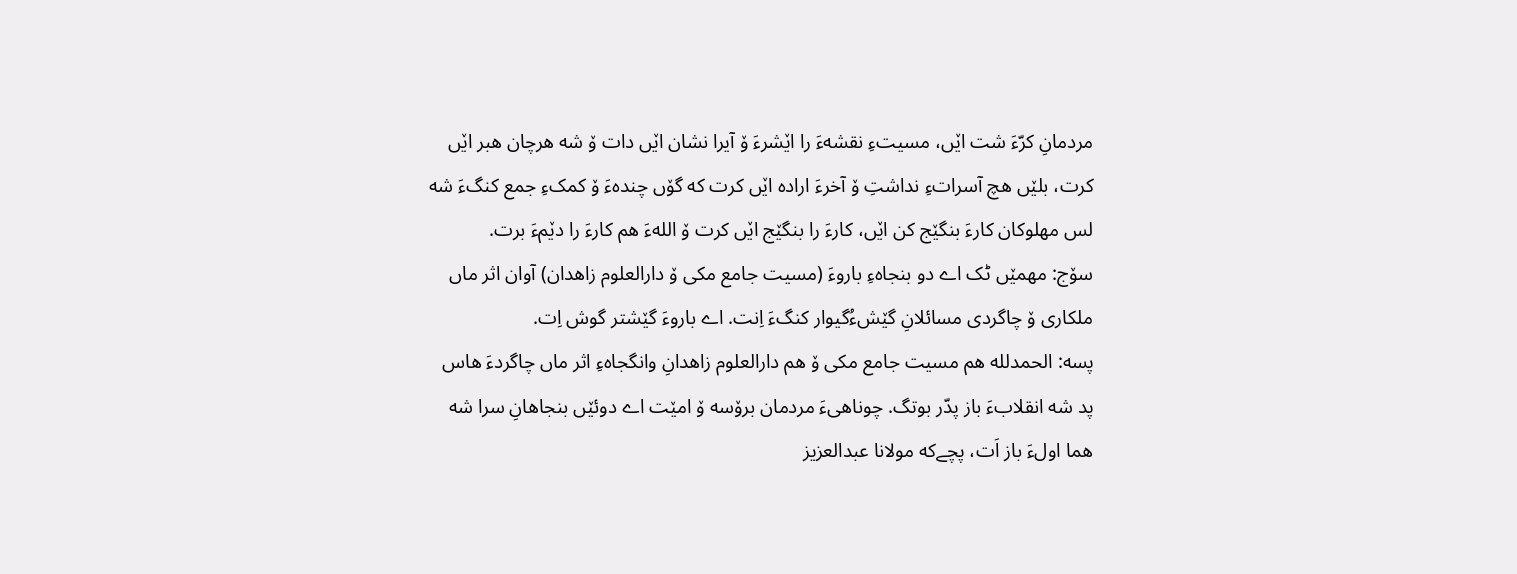مردمانِ کرّءَ شت اێں، مسیتءِ نقشهءَ را اێشرءَ ۆ آیرا نشان اێں دات ۆ شه هرچان هبر اێں کرت، بلێں هچ آسراتءِ نداشتِ ۆ آخرءَ اراده اێں کرت که گۆں چندهءَ ۆ کمکءِ جمع کنگءَ شه لس مهلوکان کارءَ بنگێج کن اێں، کارءَ را بنگێج اێں کرت ۆ اللهءَ هم کارءَ را دێمءَ برت.
سۆج: مهمێں ٹک اے دو بنجاهءِ باروءَ (مسیت جامع مکی ۆ دارالعلوم زاهدان) آوان اثر ماں ملکاری ۆ چاگردی مسائلانِ گێشءُگیوار کنگءَ اِنت. اے باروءَ گێشتر گوش اِت.
پسه: الحمدلله هم مسیت جامع مکی ۆ هم دارالعلوم زاهدانِ وانگجاهءِ اثر ماں چاگردءَ هاس پد شه انقلابءَ باز پدّر بوتگ. چوناهیءَ مردمان برۆسه ۆ امێت اے دوئێں بنجاهانِ سرا شه هما اولءَ باز اَت، پچےکه مولانا عبدالعزیز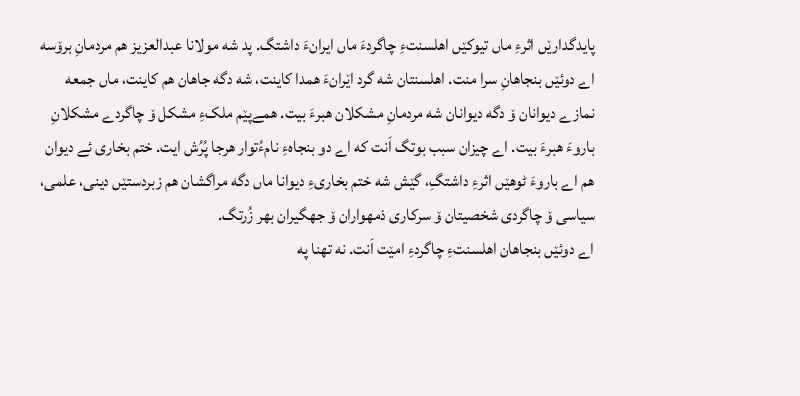پایدگدارێں اثرءِ ماں تیوکێں اهلسنتءِ چاگردءَ ماں ایرانءَ داشتگ. پد شه مولانا عبدالعزیز هم مردمانِ برۆسه اے دوئێں بنجاهانِ سرا منت. اهلسنتان شه گرد اێرانءَ همدا کاینت، شه دگه جاهان هم کاینت، ماں جمعه نمازے دیوانان ۆ دگه دیوانان شه مردمانِ مشکلان هبرءَ بیت. همےپێم ملکءِ مشکل ۆ چاگردے مشکلانِ باروءَ هبرءَ بیت. اے چیزان سبب بوتگ اَنت که اے دو بنجاهءِ نامءُتوار هرجا پُرُش ایت. ختم بخاری ئے دیوان هم اے باروءَ ٹوهێں اثرءِ داشتگِ، گێش شه ختم بخاریءِ دیوانا ماں دگه مراگشان هم زبردستێں دینی، علمی، سیاسی ۆ چاگردی شخصیتان ۆ سرکاری ذمهواران ۆ جهگیران بهر زُرتگ.
اے دوئێں بنجاهان اهلسنتءِ چاگردءِ امێت اَنت. نه تهنا په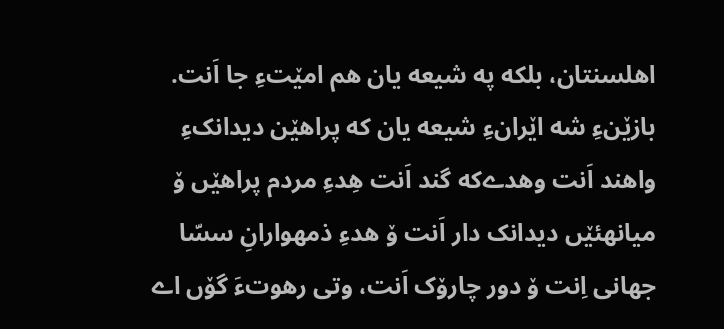اهلسنتان، بلکه په شیعه یان هم امێتءِ جا اَنت. بازێنءِ شه اێرانءِ شیعه یان که پراهێن دیدانکءِ واهند اَنت وهدےکه گند اَنت هِدءِ مردم پراهێں ۆ میانهئێں دیدانک دار اَنت ۆ هدءِ ذمهوارانِ سسّا جهانی اِنت ۆ دور چارۆک اَنت، وتی رهوتءَ گۆں اے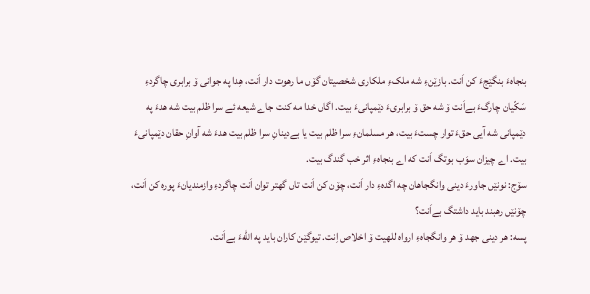بنجاهءَ بنگێجءَ کن اَنت. بازێنءِ شه ملکءِ ملکاری شخصیتان گۆں ما رهوت دار اَنت، هِدا په جوانی ۆ برابری چاگردءِ سَکّیان چارگءَ بےاَنت ۆ شه حق ۆ برابریءَ دێمپانیءَ بیت. اگاں خدا مه کنت جاے شیعه ئے سرا ظلم بیت شه هدءَ په دێمپانی شه آیی حقءَ توار چستءَ بیت، هر مسلمانءِ سرا ظلم بیت یا بےدینانِ سرا ظلم بیت هدءَ شه آوانِ حقان دێمپانیءَ بیت. اے چیزان سوَب بوتگ اَنت که اے بنجاهءِ اثر خب گندگ بیت.
سۆج: نونێں جاورءَ دینی وانگجاهان چه اگدهءِ دار اَنت، چۆن کن اَنت تاں گهتر توان اَنت چاگردءِ وازمندیانءَ پوره کن اَنت، چۆنێں رهبند باید داشتگ بےاَنت؟
پسه: هر دینی جهد ۆ هر وانگجاهءِ ارواه للهیت ۆ اخلاص اِنت. تیوگێن کاران باید په اللهءَ بےاَنت.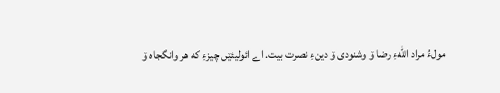مولءُ مراد اللهءِ رضا ۆ وشنودی ۆ دینءِ نصرت بیت. اے ائولیئێں چیزءِ که هر وانگجاه ۆ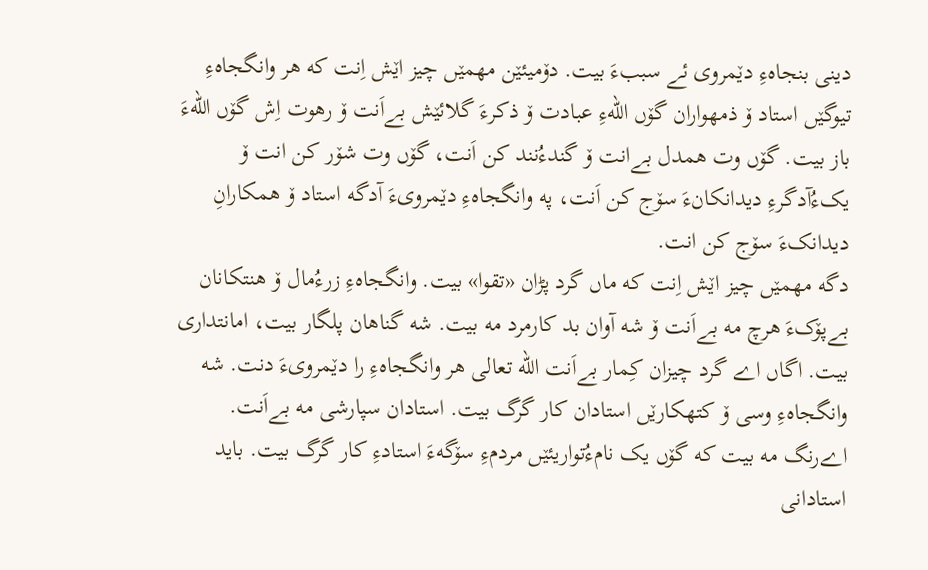دینی بنجاهءِ دێمروی ئے سببءَ بیت. دۆمیئێن مهمێں چیز اێش اِنت که هر وانگجاهءِ تیوگێں استاد ۆ ذمهواران گۆں اللهءِ عبادت ۆ ذکرءَ گلائێش بےاَنت ۆ رهوت اِش گۆں اللهءَ باز بیت. گۆں وت همدل بےانت ۆ گندءُنند کن اَنت، گۆں وت شۆر کن انت ۆ یکءُآدگرءِ دیدانکانءَ سۆج کن اَنت، په وانگجاهءِ دێمرویءَ آدگه استاد ۆ همکارانِ دیدانکءَ سۆج کن انت.
دگه مهمێں چیز اێش اِنت که ماں گرد پڑان «تقوا» بیت. وانگجاهءِ زرءُمال ۆ هنتکانان بےپۆکءَ هرچ مه بےاَنت ۆ شه آوان بد کارمرد مه بیت. شه گناهان پلگار بیت، امانتداری بیت. اگاں اے گرد چیزان کِمار بےاَنت الله تعالی هر وانگجاهءِ را دێمرویءَ دنت. شه وانگجاهءِ وسی ۆ کتهکارێں استادان کار گرگ بیت. استادان سپارشی مه بےاَنت. اےرنگ مه بیت که گۆں یک نامءُتواریئێں مردمءِ سۆگهءَ استادءِ کار گرگ بیت. باید استادانی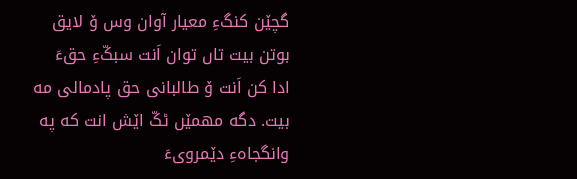گچێن کنگءِ معیار آوان وس ۆ لایق بوتن بیت تاں توان اَنت سبکّءِ حقءَ ادا کن اَنت ۆ طالبانی حق پادمالی مه بیت. دگه مهمێں ٹکّ اێش انت که په وانگجاهءِ دێمرویءَ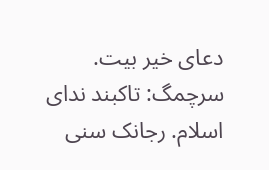دعای خیر بیت.
سرچمگ: تاکبند ندای اسلام. رجانک سنی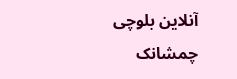آنلاین بلوچی
چمشانک